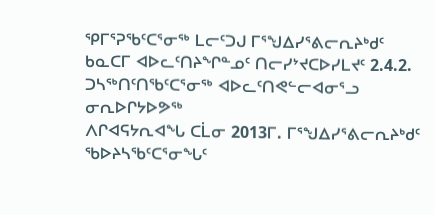ᕿᒥᕐᕈᖃᑦᑕᕐᓂᖅ ᒪᓕᑦᑐᒍ ᒥᕐᖑᐃᓯᕐᕕᓕᕆᔨᒃᑯᑦ
ᑲᓇᑕᒥ ᐊᐅᓚᑦᑎᔨᖏᓐᓄᑦ ᑎᓕᓯᔾᔪᑕᐅᓯᒪᔪᑦ 2.4.2.
ᑐᓴᖅᑎᑦᑎᖃᑦᑕᕐᓂᖅ ᐊᐅᓚᑦᑎᕙᓪᓕᐊᓂᕐᓗ ᓂᕆᐅᒋᔭᐅᕗᖅ
ᐱᒋᐊᕋᔭᕆᐊᖓ ᑕᒫᓂ 2013ᒥ. ᒥᕐᖑᐃᓯᕐᕕᓕᕆᔨᒃᑯᑦ ᖃᐅᔨᓴᖃᑦᑕᕐᓂᖓᑦ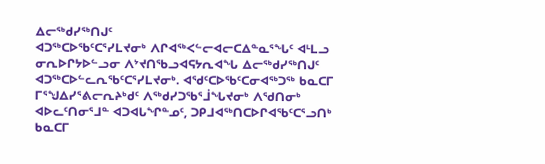ᐃᓕᖅᑯᓯᖅᑎᒍᑦ
ᐊᑐᖅᑕᐅᖃᑦᑕᕐᓯᒪᔪᓂᒃ ᐱᒋᐊᖅᐸᓪᓕᐊᓕᑕᐃᓐᓇᕐᖓᑦ ᐊᒻᒪᓗ
ᓂᕆᐅᒋᔭᐅᓪᓗᓂ ᐱᔾᔪᑎᖃᓗᐊᕋᔭᕆᐊᖓ ᐃᓕᖅᑯᓯᖅᑎᒍᑦ
ᐊᑐᖅᑕᐅᓪᓚᕆᖃᑦᑕᕐᓯᒪᔪᓂᒃ. ᐊᖁᑦᑕᐅᖃᑦᑕᓂᐊᖅᑐᖅ ᑲᓇᑕᒥ ᒥᕐᖑᐃᓯᕐᕕᓕᕆᔨᒃᑯᑦ ᐱᖅᑯᓯᑐᖃᕐᒨᖓᔪᓂᒃ ᐱᖁᑎᓂᒃ
ᐊᐅᓚᑦᑎᓂᕐᒧᓐ ᐊᑐᐊᒐᖏᓐᓄᑦ, ᑐᑭᒧᐊᖅᑎᑕᐅᒋᐊᖃᑦᑕᕐᓗᑎᒃ
ᑲᓇᑕᒥ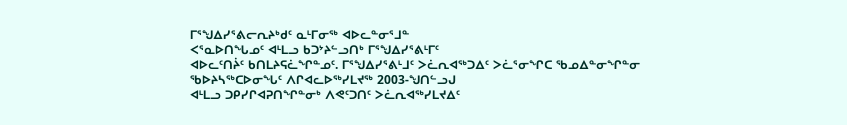ᒥᕐᖑᐃᓯᕐᕕᓕᕆᔨᒃᑯᑦ ᓇᒻᒥᓂᖅ ᐊᐅᓚᓐᓂᕐᒧᓐ
ᐸᕐᓇᐅᑎᖓᓄᑦ ᐊᒻᒪᓗ ᑲᑐᔾᔨᓪᓗᑎᒃ ᒥᕐᖑᐃᓯᕐᕕᒻᒥᑦ
ᐊᐅᓚᑦᑎᔩᑦ ᑲᑎᒪᔨᕋᓛᖏᓐᓄᑦ. ᒥᕐᖑᐃᓯᕐᕕᒻᒧᑦ ᐳᓛᕆᐊᖅᑐᐃᑦ ᐳᓛᕐᓂᖏᑕ ᖃᓄᐃᓐᓂᖏᓐᓂ
ᖃᐅᔨᓴᖅᑕᐅᓂᖓᑦ ᐱᒋᐊᓚᐅᖅᓯᒪᔪᖅ 2003-ᖑᑎᓪᓗᒍ
ᐊᒻᒪᓗ ᑐᑭᓯᒋᐊᕈᑎᖏᓐᓂᒃ ᐱᕙᑦᑐᑎᑦ ᐳᓛᕆᐊᖅᓯᒪᔪᐃᑦ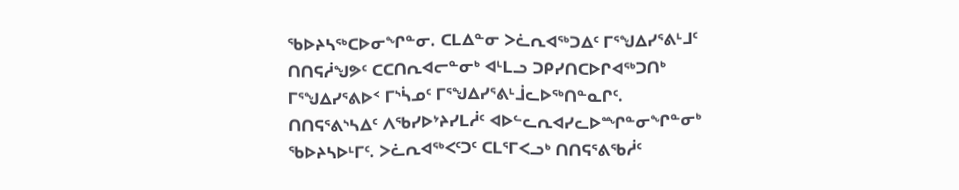ᖃᐅᔨᓴᖅᑕᐅᓂᖏᓐᓂ. ᑕᒪᐃᓐᓂ ᐳᓛᕆᐊᖅᑐᐃᑦ ᒥᕐᖑᐃᓯᕐᕕᒻᒧᑦ
ᑎᑎᕋᓲᖑᕗᑦ ᑕᑕᑎᕆᐊᓕᓐᓂᒃ ᐊᒻᒪᓗ ᑐᑭᓯᑎᑕᐅᒋᐊᖅᑐᑎᒃ
ᒥᕐᖑᐃᓯᕐᕕᐅᑉ ᒥᔅᓵᓄᑦ ᒥᕐᖑᐃᓯᕐᕕᒻᒨᓚᐅᖅᑎᓐᓇᒋᑦ.
ᑎᑎᕋᕐᕕᔅᓴᐃᑦ ᐱᖃᓯᐅᔾᔨᓯᒪᓲᑦ ᐊᐅᓪᓚᕆᐊᓯᓚᐅᙱᓐᓂᖏᓐᓂᒃ
ᖃᐅᔨᓴᐅᒻᒥᑦ. ᐳᓛᕆᐊᖅᐸᑦᑐᑦ ᑕᒪᕐᒥᐸᓗᒃ ᑎᑎᕋᕐᕕᖃᓲᑦ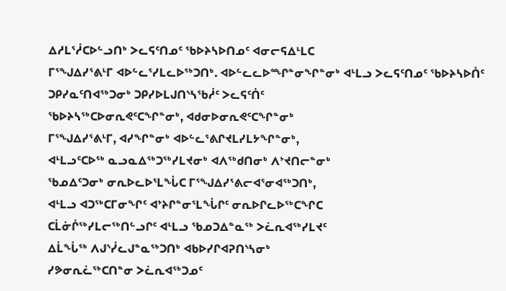ᐃᓱᒪᕐᓲᑕᐅᓪᓗᑎᒃ ᐳᓚᕋᑦᑎᓄᑦ ᖃᐅᔨᓴᐅᑎᓄᑦ ᐊᓂᓕᕋᐃᒻᒪᑕ
ᒥᕐᖑᐃᓯᕐᕕᒻᒥ ᐊᐅᓪᓚᕐᓯᒪᓚᐅᖅᑐᑎᒃ. ᐊᐅᓪᓚᓚᐅᙱᓐᓂᖏᓐᓂᒃ ᐊᒻᒪᓗ ᐳᓚᕋᑦᑎᓄᑦ ᖃᐅᔨᓴᐅᑏᑦ
ᑐᑭᓯᓇᑦᑎᐊᖅᑐᓂᒃ ᑐᑭᓯᐅᒪᒍᑎᔅᓴᖃᓲᑦ ᐳᓚᕋᑦᑏᑦ
ᖃᐅᔨᓴᖅᑕᐅᓂᕆᕙᑦᑕᖏᓐᓂᒃ, ᐊᑯᓂᐅᓂᕆᕙᑦᑕᖏᓐᓂᒃ
ᒥᕐᖑᐃᓯᕐᕕᒻᒥ, ᐊᓯᖏᓐᓂᒃ ᐊᐅᓪᓚᕐᕕᒋᔪᒪᓯᒪᔭᖏᓐᓂᒃ,
ᐊᒻᒪᓗᑦᑕᐅᖅ ᓇᓗᓇᐃᖅᑐᖅᓯᒪᔪᓂᒃ ᐊᐱᖅᑯᑎᓂᒃ ᐱᔾᔪᑎᓕᓐᓂᒃ
ᖃᓄᐃᑦᑐᓂᒃ ᓂᕆᐅᓚᐅᕐᒪᖔᑕ ᒥᕐᖑᐃᓯᕐᕕᓕᐊᕐᓂᐊᖅᑐᑎᒃ,
ᐊᒻᒪᓗ ᐊᑐᖅᑕᒥᓂᖏᑦ ᐊᔾᔨᒋᓐᓂᕐᒪᖔᒋᑦ ᓂᕆᐅᒋᓚᐅᖅᑕᖏᑕ
ᑕᒫᓃᒌᖅᓯᒪᓕᖅᑎᓪᓗᒋᑦ ᐊᒻᒪᓗ ᖃᓄᑐᐃᓐᓇᖅ ᐳᓛᕆᐊᖅᓯᒪᔪᑦ
ᐃᒫᖔᖅ ᐱᒍᔅᓰᓚᒍᓐᓇᖅᑐᑎᒃ ᐊᑲᐅᓯᒋᐊᕈᑎᔅᓴᓂᒃ
ᓯᕗᓂᕆᓛᖅᑕᑎᓐᓂ ᐳᓛᕆᐊᖅᑐᓄᑦ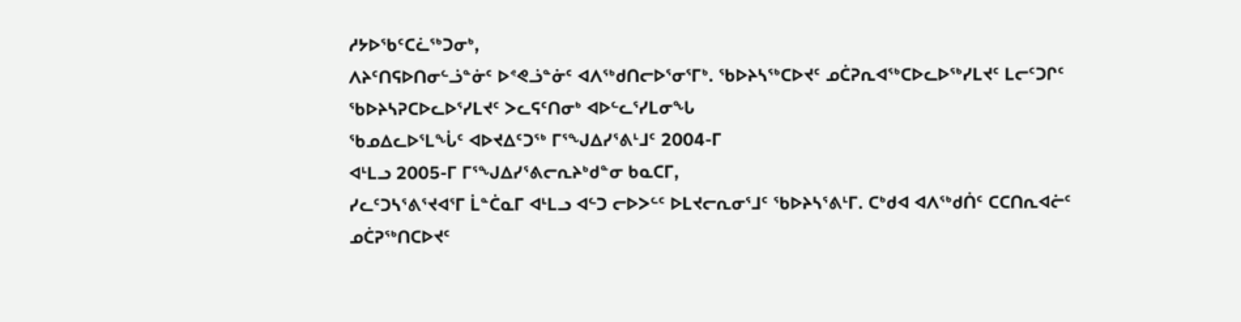ᓱᔭᐅᖃᑦᑕᓛᖅᑐᓂᒃ,
ᐱᔨᑦᑎᕋᐅᑎᓂᓪᓘᓐᓃᑦ ᐅᕝᕙᓘᓐᓃᑦ ᐊᐱᖅᑯᑎᓕᐅᕐᓂᕐᒥᒃ. ᖃᐅᔨᓴᖅᑕᐅᔪᑦ ᓄᑖᕈᕆᐊᖅᑕᐅᓚᐅᖅᓯᒪᔪᑦ ᒪᓕᑦᑐᒋᑦ
ᖃᐅᔨᓴᕈᑕᐅᓚᐅᕐᓯᒪᔪᑦ ᐳᓚᕋᑦᑎᓂᒃ ᐊᐅᓪᓚᕐᓯᒪᓂᖓ
ᖃᓄᐃᓚᐅᕐᒪᖔᑦ ᐊᐅᔪᐃᑦᑐᖅ ᒥᕐᖑᐃᓯᕐᕕᒻᒧᑦ 2004-ᒥ
ᐊᒻᒪᓗ 2005-ᒥ ᒥᕐᖑᐃᓯᕐᕕᓕᕆᔨᒃᑯᓐᓂ ᑲᓇᑕᒥ,
ᓯᓚᑦᑐᓴᕐᕕᕐᔪᐊᕐᒥ ᒫᓐᑖᓇᒥ ᐊᒻᒪᓗ ᐊᓪᑐ ᓕᐅᐳᓪᑦ ᐅᒪᔪᓕᕆᓂᕐᒧᑦ ᖃᐅᔨᓴᕐᕕᒻᒥ. ᑕᒃᑯᐊ ᐊᐱᖅᑯᑏᑦ ᑕᑕᑎᕆᐊᓖᑦ
ᓄᑖᕈᖅᑎᑕᐅᔪᑦ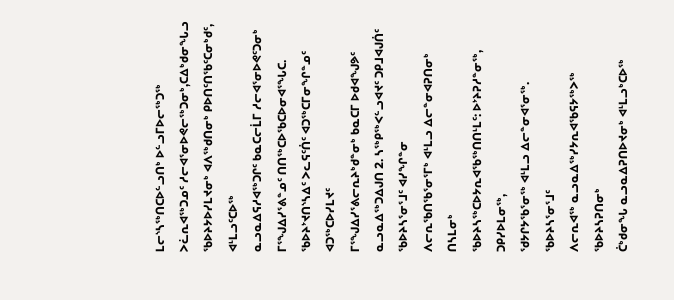ᒪᓕᔅᓴᖅᑎᑕᐅᓪᓗᑎᒃ ᐅᓪᓗᒥᐅᓕᖅᑐᖅ
ᐳᓛᕆᐊᖅᑐᓄᑦ ᓱᓕᐊᕐᓂᐅᕙᓕᖅᑐᓂᒃ,ᑕᐃᒃᑯᓂᖓᓗ
ᖃᐅᔨᔭᐅᓯᒪᔪᓂᒃ ᐊᐱᖅᑯᑎᓂᒃ ᑭᐅᑎᑦᑎᖃᑦᑕᓂᒃᑯᑦ, ᐊᒻᒪᓗᑦᑕᐅᖅ
ᓇᓗᓇᐃᕋᓱᐊᖅᑐᒋᑦ ᑲᓇᑕᓕᒫᒥ ᓱᓕᐊᕐᓂᐅᕙᑦᑐᓂᒃ
ᒥᕐᖑᐃᓯᕐᕕᓐᓄᑦ ᑎᑎᖅᑕᐅᖃᑕᐅᓂᐊᕐᖓᑕ. ᖃᐅᔨᔾᔪᑎᔅᓴᐃᑦ ᐳᓚᕋᑦᑏᑦ ᐊᑐᖅᑕᒥᓂᖏᓐᓄᑦ ᐊᑐᖅᑕᐅᓯᒪᔪᑦ
ᒥᕐᖑᐃᓯᕐᕕᓕᕆᔨᒃᑯᓐᓂᒃ ᑲᓇᑕᒥ ᐅᑯᐊᖑᕗᑦ ᓇᓗᓇᐃᖅᑐᐃᒍᑎ 2. ᓴᖅᑭᖅᐸᓪᓗᐊᔪᑦ ᑐᑭᒧᐊᒍᑏᑦ ᖃᐅᔨᓴᕐᓂᕐᒧᑦ ᐊᓯᖏᓐᓂ
ᐱᓕᕆᖃᑎᖃᕐᓂᕐᒥᒃ ᐊᒻᒪᓗ ᐃᓕᓐᓂᐊᕈᑎᓂᒃ ᑎᓴᒪᓂᒃ
ᖃᐅᔨᓴᖅᑕᐅᔭᕆᐊᖃᖅᑎᑎᒻᒪᑦ: ᐅᔾᔨᕈᓱᓐᓂᖅ, ᑐᑭᓯᐅᒪᓂᖅ,
ᖁᔭᒋᔭᖃᕐᓂᖅ ᐊᒻᒪᓗ ᐃᓕᓐᓂᐊᕐᓂᖅ. ᖃᐅᔨᓴᕐᓂᕐᒧᑦ
ᐱᓕᕆᐊᖅ ᓇᓗᓇᐃᖅᓯᔭᕆᐊᖃᕋᔭᖅᐳᖅ ᖃᐅᔨᓴᕈᑎᓂᒃ
ᑖᒃᑯᓂᖓ ᓇᓗᓇᐃᕈᑎᐅᔪᓂᒃ ᐊᒻᒪᓗᒃᑕᐅᖅ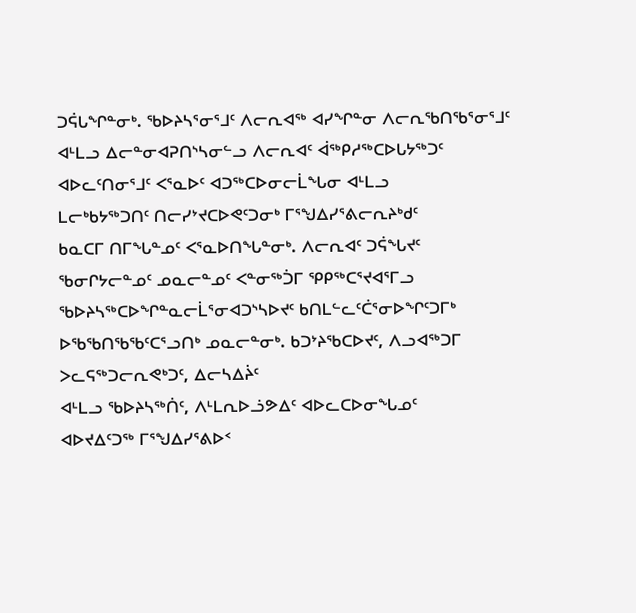ᑐᕌᒐᖏᓐᓂᒃ. ᖃᐅᔨᓴᕐᓂᕐᒧᑦ ᐱᓕᕆᐊᖅ ᐊᓯᖏᓐᓂ ᐱᓕᕆᖃᑎᖃᕐᓂᕐᒧᑦ
ᐊᒻᒪᓗ ᐃᓕᓐᓂᐊᕈᑎᔅᓴᓂᓪᓗ ᐱᓕᕆᐊᑦ ᐋᖅᑭᓱᖅᑕᐅᒐᔭᖅᑐᑦ
ᐊᐅᓚᑦᑎᓂᕐᒧᑦ ᐸᕐᓇᐅᑦ ᐊᑐᖅᑕᐅᓂᓕᒫᖓᓂ ᐊᒻᒪᓗ
ᒪᓕᒃᑲᔭᖅᑐᑎᑦ ᑎᓕᓯᔾᔪᑕᐅᕙᑦᑐᓂᒃ ᒥᕐᖑᐃᓯᕐᕕᓕᕆᔨᒃᑯᑦ
ᑲᓇᑕᒥ ᑎᒥᖓᓐᓄᑦ ᐸᕐᓇᐅᑎᖓᓐᓂᒃ. ᐱᓕᕆᐊᑦ ᑐᕌᖓᔪᑦ
ᖃᓂᒋᔭᓕᓐᓄᑦ ᓄᓇᓕᓐᓄᑦ ᐸᓐᓂᖅᑑᒥ ᕿᑭᖅᑕᕐᔪᐊᕐᒥᓗ
ᖃᐅᔨᓴᖅᑕᐅᖏᓐᓇᓕᒫᕐᓂᐊᑐᔅᓴᐅᔪᑦ ᑲᑎᒪᓪᓚᑦᑖᕐᓂᐅᖏᑦᑐᒥᒃ
ᐅᖃᖃᑎᖃᖃᑦᑕᕐᓗᑎᒃ ᓄᓇᓕᓐᓂᒃ. ᑲᑐᔾᔨᖃᑕᐅᔪᑦ, ᐱᓗᐊᖅᑐᒥ ᐳᓚᕋᖅᑐᓕᕆᕙᒃᑐᑦ, ᐃᓕᓴᐃᔩᑦ
ᐊᒻᒪᓗ ᖃᐅᔨᓴᖅᑏᑦ, ᐱᒻᒪᕆᐅᓘᕗᐃᑦ ᐊᐅᓚᑕᐅᓂᖓᓄᑦ
ᐊᐅᔪᐃᑦᑐᖅ ᒥᕐᖑᐃᓯᕐᕕᐅᑉ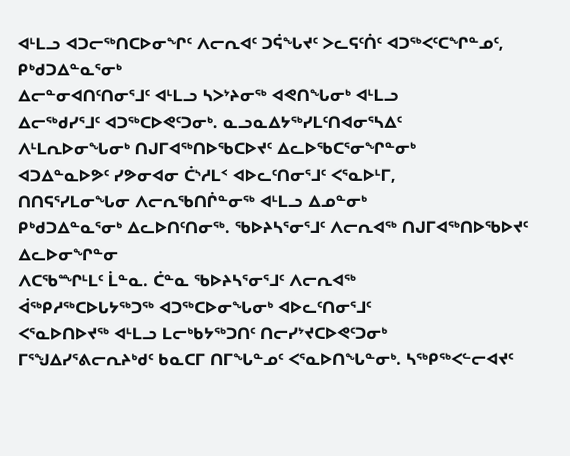ᐊᒻᒪᓗ ᐊᑐᓕᖅᑎᑕᐅᓂᖏᑦ ᐱᓕᕆᐊᑦ ᑐᕌᖓᔪᑦ ᐳᓚᕋᑦᑏᑦ ᐊᑐᖅᐸᑦᑕᖏᓐᓄᑦ, ᑭᒃᑯᑐᐃᓐᓇᕐᓂᒃ
ᐃᓕᓐᓂᐊᑎᑦᑎᓂᕐᒧᑦ ᐊᒻᒪᓗ ᓴᐳᔾᔨᓂᖅ ᐊᕙᑎᖓᓂᒃ ᐊᒻᒪᓗ
ᐃᓕᖅᑯᓯᕐᒧᑦ ᐊᑐᖅᑕᐅᕙᑦᑐᓂᒃ. ᓇᓗᓇᐃᔭᖅᓯᒪᑦᑎᐊᓂᕐᓴᐃᑦ
ᐱᒻᒪᕆᐅᓂᖓᓂᒃ ᑎᒍᒥᐊᖅᑎᐅᖃᑕᐅᔪᑦ ᐃᓚᐅᖃᑕᕐᓂᖏᓐᓂᒃ
ᐊᑐᐃᓐᓇᐅᕗᑦ ᓯᕗᓂᐊᓂ ᑖᔅᓱᒪᑉ ᐊᐅᓚᑦᑎᓂᕐᒧᑦ ᐸᕐᓇᐅᒻᒥ,
ᑎᑎᕋᕐᓯᒪᓂᖓᓂ ᐱᓕᕆᖃᑎᒌᓐᓂᖅ ᐊᒻᒪᓗ ᐃᓄᓐᓂᒃ
ᑭᒃᑯᑐᐃᓐᓇᕐᓂᒃ ᐃᓚᐅᑎᑦᑎᓂᖅ. ᖃᐅᔨᓴᕐᓂᕐᒧᑦ ᐱᓕᕆᐊᖅ ᑎᒍᒥᐊᖅᑎᐅᖃᐅᔪᑦ ᐃᓚᐅᓂᖏᓐᓂ
ᐱᑕᖃᙱᒻᒪᑦ ᒫᓐᓇ. ᑖᓐᓇ ᖃᐅᔨᓴᕐᓂᕐᒧᑦ ᐱᓕᕆᐊᖅ
ᐋᖅᑭᓱᖅᑕᐅᒐᔭᖅᑐᖅ ᐊᑐᖅᑕᐅᓂᖓᓂᒃ ᐊᐅᓚᑦᑎᓂᕐᒧᑦ
ᐸᕐᓇᐅᑎᐅᔪᖅ ᐊᒻᒪᓗ ᒪᓕᒃᑲᔭᖅᑐᑎᑦ ᑎᓕᓯᔾᔪᑕᐅᕙᑦᑐᓂᒃ
ᒥᕐᖑᐃᓯᕐᕕᓕᕆᔨᒃᑯᑦ ᑲᓇᑕᒥ ᑎᒥᖓᓐᓄᑦ ᐸᕐᓇᐅᑎᖓᓐᓂᒃ. ᓴᖅᑭᖅᐸᓪᓕᐊᔪᑦ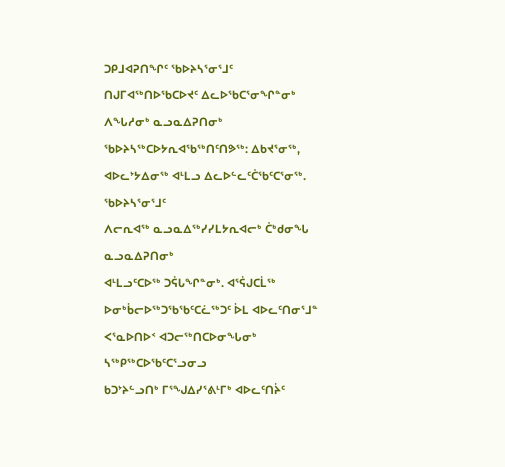ᑐᑭᒧᐊᕈᑎᖏᑦ ᖃᐅᔨᓴᕐᓂᕐᒧᑦ
ᑎᒍᒥᐊᖅᑎᐅᖃᑕᐅᔪᑦ ᐃᓚᐅᖃᑕᕐᓂᖏᓐᓂᒃ ᐱᖓᓱᓂᒃ ᓇᓗᓇᐃᕈᑎᓂᒃ ᖃᐅᔨᓴᖅᑕᐅᔭᕆᐊᖃᖅᑎᑦᑎᕗᖅ: ᐃᑲᔪᕐᓂᖅ,
ᐊᐅᓚᔾᔭᐃᓂᖅ ᐊᒻᒪᓗ ᐃᓚᐅᓪᓚᑦᑖᖃᑦᑕᕐᓂᖅ. ᖃᐅᔨᓴᕐᓂᕐᒧᑦ
ᐱᓕᕆᐊᖅ ᓇᓗᓇᐃᖅᓯᓯᒪᔭᕆᐊᓕᒃ ᑖᒃᑯᓂᖓ ᓇᓗᓇᐃᕈᑎᓂᒃ
ᐊᒻᒪᓗᑦᑕᐅᖅ ᑐᕌᒐᖏᓐᓂᒃ. ᐊᕐᕌᒍᑕᒫᖅ ᐅᓂᒃᑳᓕᐅᖅᑐᖃᖃᑦᑕᓛᖅᑐᑦ ᐆᒪ ᐊᐅᓚᑦᑎᓂᕐᒧᓐ
ᐸᕐᓇᐅᑎᐅᑉ ᐊᑐᓕᖅᑎᑕᐅᓂᖓᓂᒃ ᓴᖅᑭᖅᑕᐅᖃᑦᑕᕐᓗᓂᓗ
ᑲᑐᔾᔨᓪᓗᑎᒃ ᒥᕐᖑᐃᓯᕐᕕᒻᒥᒃ ᐊᐅᓚᑦᑎᔩᑦ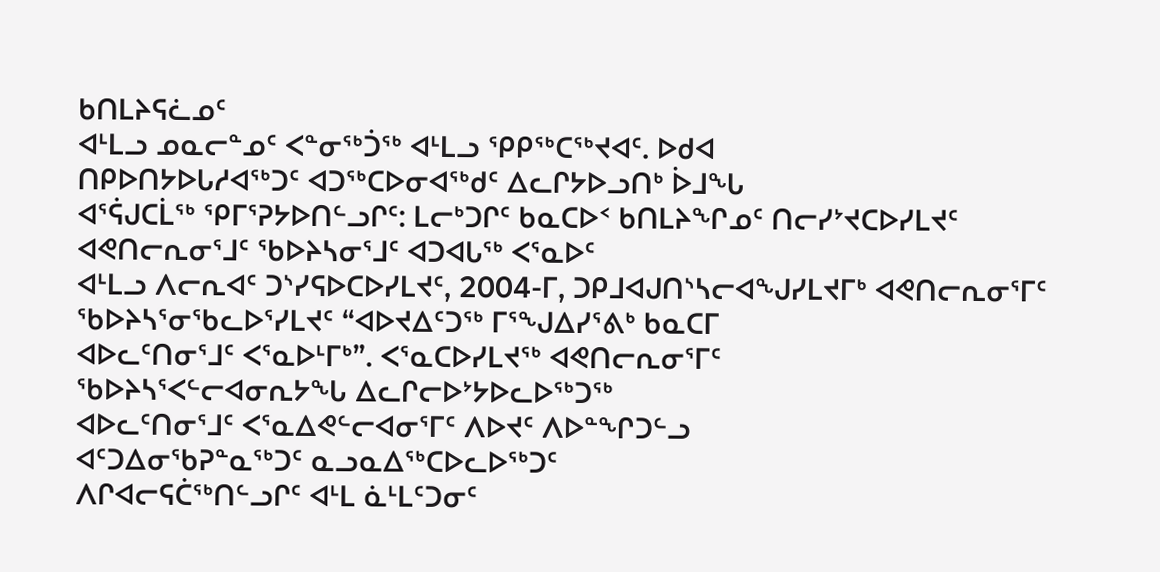ᑲᑎᒪᔨᕋᓛᓄᑦ
ᐊᒻᒪᓗ ᓄᓇᓕᓐᓄᑦ ᐸᓐᓂᖅᑑᖅ ᐊᒻᒪᓗ ᕿᑭᖅᑕᖅᔪᐊᑦ. ᐅᑯᐊ
ᑎᑭᐅᑎᔭᐅᒐᓱᐊᖅᑐᑦ ᐊᑐᖅᑕᐅᓂᐊᖅᑯᑦ ᐃᓚᒋᔭᐅᓗᑎᒃ ᐆᒧᖓ
ᐊᕐᕌᒍᑕᒫᖅ ᕿᒥᕐᕈᔭᐅᑎᓪᓗᒋᑦ: ᒪᓕᒃᑐᒋᑦ ᑲᓇᑕᐅᑉ ᑲᑎᒪᔨᖏᓄᑦ ᑎᓕᓯᔾᔪᑕᐅᓯᒪᔪᑦ
ᐊᕙᑎᓕᕆᓂᕐᒧᑦ ᖃᐅᔨᓴᓂᕐᒧᑦ ᐊᑐᐊᒐᖅ ᐸᕐᓇᐅᑦ
ᐊᒻᒪᓗ ᐱᓕᕆᐊᑦ ᑐᔅᓯᕋᐅᑕᐅᓯᒪᔪᑦ, 2004-ᒥ, ᑐᑭᒧᐊᒍᑎᔅᓴᓕᐊᖑᓯᒪᔪᒥᒃ ᐊᕙᑎᓕᕆᓂᕐᒥᑦ
ᖃᐅᔨᓴᕐᓂᖃᓚᐅᕐᓯᒪᔪᑦ “ᐊᐅᔪᐃᑦᑐᖅ ᒥᕐᖑᐃᓯᕐᕕᒃ ᑲᓇᑕᒥ
ᐊᐅᓚᑦᑎᓂᕐᒧᑦ ᐸᕐᓇᐅᒻᒥᒃ”. ᐸᕐᓇᑕᐅᓯᒪᔪᖅ ᐊᕙᑎᓕᕆᓂᕐᒥᑦ
ᖃᐅᔨᓴᕐᐸᓪᓕᐊᓂᕆᔭᖓ ᐃᓚᒋᓕᐅᔾᔭᐅᓚᐅᖅᑐᖅ
ᐊᐅᓚᑦᑎᓂᕐᒧᑦ ᐸᕐᓇᐃᕙᓪᓕᐊᓂᕐᒥᑦ ᐱᐅᔪᑦ ᐱᐅᓐᖏᑐᓪᓗ
ᐊᑦᑐᐃᓂᖃᕈᓐᓇᖅᑐᑦ ᓇᓗᓇᐃᖅᑕᐅᓚᐅᖅᑐᑦ
ᐱᒋᐊᓕᕋᑖᖅᑎᓪᓗᒋᑦ ᐊᒻᒪ ᓈᒻᒪᑦᑐᓂᑦ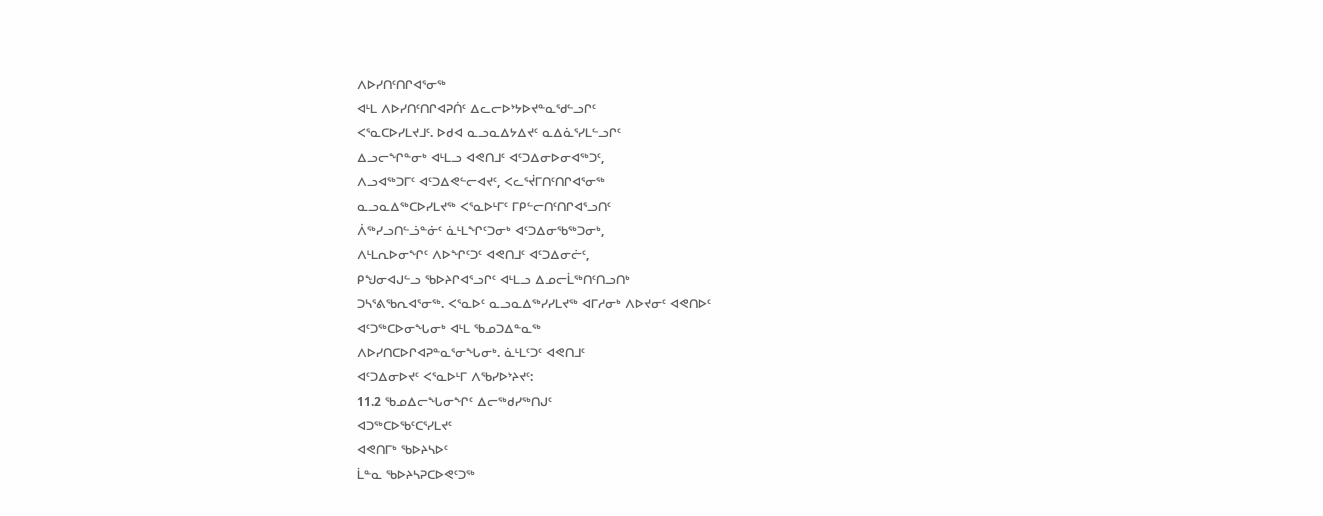ᐱᐅᓯᑎᑦᑎᒋᐊᕐᓂᖅ
ᐊᒻᒪ ᐱᐅᓯᑎᑦᑎᒋᐊᕈᑏᑦ ᐃᓚᓕᐅᔾᔭᐅᔪᓐᓇᖁᓪᓗᒋᑦ
ᐸᕐᓇᑕᐅᓯᒪᔪᒧᑦ. ᐅᑯᐊ ᓇᓗᓇᐃᔭᐃᔪᑦ ᓇᐃᓈᕐᓯᒪᓪᓗᒋᑦ
ᐃᓗᓕᖏᓐᓂᒃ ᐊᒻᒪᓗ ᐊᕙᑎᒧᑦ ᐊᑦᑐᐃᓂᐅᓂᐊᖅᑐᑦ,
ᐱᓗᐊᖅᑐᒥᑦ ᐊᑦᑐᐃᕙᓪᓕᐊᔪᑦ, ᐸᓚᕐᔫᒥᑎᑦᑎᒋᐊᕐᓂᖅ
ᓇᓗᓇᐃᖅᑕᐅᓯᒪᔪᖅ ᐸᕐᓇᐅᒻᒥᑦ ᒥᑭᓪᓕᑎᑦᑎᒋᐊᕐᓗᑎᑦ
ᐲᖅᓯᓗᑎᓪᓘᓐᓃᑦ ᓈᒻᒪᖏᑦᑐᓂᒃ ᐊᑦᑐᐃᓂᖃᖅᑐᓂᒃ,
ᐱᒻᒪᕆᐅᓂᖏᑦ ᐱᐅᖏᑦᑐᑦ ᐊᕙᑎᒧᑦ ᐊᑦᑐᐃᓂᓖᑦ,
ᑭᖑᓂᐊᒍᓪᓗ ᖃᐅᔨᒋᐊᕐᓗᒋᑦ ᐊᒻᒪᓗ ᐃᓄᓕᒫᖅᑎᑦᑎᓗᑎᒃ
ᑐᓴᕐᕕᖃᕆᐊᕐᓂᖅ. ᐸᕐᓇᐅᑦ ᓇᓗᓇᐃᖅᓯᓯᒪᔪᖅ ᐊᒥᓱᓂᒃ ᐱᐅᔪᓂᑦ ᐊᕙᑎᐅᑦ
ᐊᑦᑐᖅᑕᐅᓂᖓᓂᒃ ᐊᒻᒪ ᖃᓄᑐᐃᓐᓇᖅ
ᐱᐅᓯᑎᑕᐅᒋᐊᕈᓐᓇᕐᓂᖓᓂᒃ. ᓈᒻᒪᑦᑐᑦ ᐊᕙᑎᒧᑦ
ᐊᑦᑐᐃᓂᐅᔪᑦ ᐸᕐᓇᐅᒻᒥ ᐱᖃᓯᐅᔾᔨᔪᑦ:
11.2 ᖃᓄᐃᓕᖓᓂᖏᑦ ᐃᓕᖅᑯᓯᖅᑎᒍᑦ
ᐊᑐᖅᑕᐅᖃᑦᑕᕐᓯᒪᔪᑦ
ᐊᕙᑎᒥᒃ ᖃᐅᔨᓴᐅᑦ
ᒫᓐᓇ ᖃᐅᔨᓴᕈᑕᐅᕙᑦᑐᖅ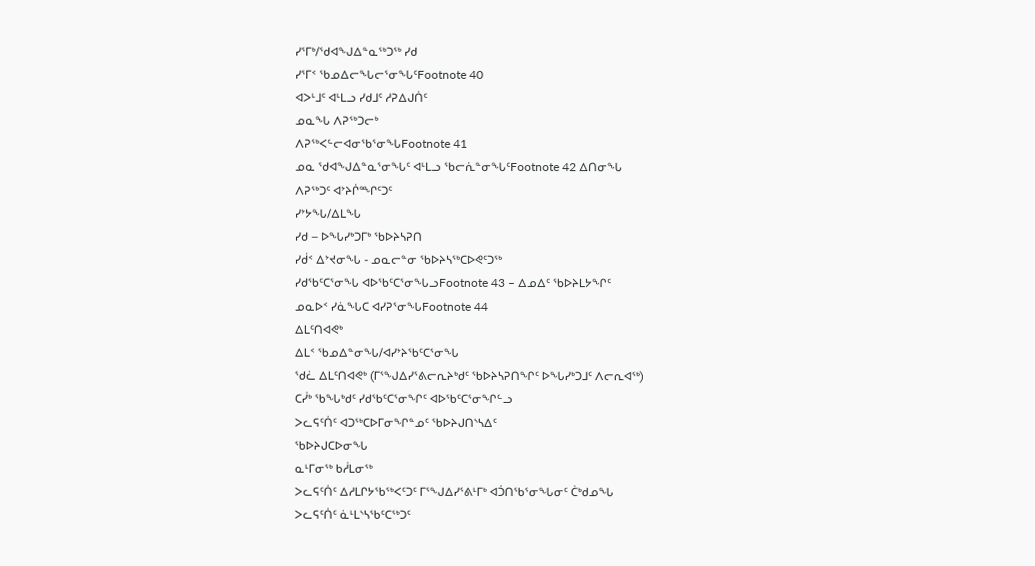ᓯᕐᒥᒃ/ᖁᐊᖑᐃᓐᓇᖅᑐᖅ ᓯᑯ
ᓯᕐᒥᑉ ᖃᓄᐃᓕᖓᓕᕐᓂᖓᑦFootnote 40
ᐊᐳᒻᒧᑦ ᐊᒻᒪᓗ ᓯᑯᒧᑦ ᓱᕈᐃᒍᑏᑦ
ᓄᓇᖓ ᐱᕈᖅᑐᓕᒃ
ᐱᕈᖅᐸᓪᓕᐊᓂᖃᕐᓂᖓFootnote 41
ᓄᓇ ᖁᐊᖑᐃᓐᓇᕐᓂᖓᑦ ᐊᒻᒪᓗ ᖃᓕᕇᓐᓂᖓᑦFootnote 42 ᐃᑎᓂᖓ
ᐱᕈᖅᑐᑦ ᐊᔾᔨᒌᙱᑦᑐᑦ
ᓯᔾᔭᖓ/ᐃᒪᖓ
ᓯᑯ – ᐅᖓᓯᒃᑐᒥᒃ ᖃᐅᔨᓴᕈᑎ
ᓯᑰᑉ ᐃᔾᔪᓂᖓ - ᓄᓇᓕᓐᓂ ᖃᐅᔨᓴᖅᑕᐅᕙᑦᑐᖅ
ᓯᑯᖃᑦᑕᕐᓂᖓ ᐊᐅᖃᑦᑕᕐᓂᖓᓗFootnote 43 – ᐃᓄᐃᑦ ᖃᐅᔨᒪᔭᖏᑦ
ᓄᓇᐅᑉ ᓯᓈᖓᑕ ᐊᓯᕈᕐᓂᖓFootnote 44
ᐃᒪᑦᑎᐊᕙᒃ
ᐃᒪᑉ ᖃᓄᐃᓐᓂᖓ/ᐊᓯᔾᔨᖃᑦᑕᕐᓂᖓ
ᖁᓛ ᐃᒪᑦᑎᐊᕙᒃ (ᒥᕐᖑᐃᓯᕐᕕᓕᕆᔨᒃᑯᑦ ᖃᐅᔨᓴᕈᑎᖏᑦ ᐅᖓᓯᒃᑐᒧᑦ ᐱᓕᕆᐊᖅ)
ᑕᓰᒃ ᖃᖓᒃᑯᑦ ᓯᑯᖃᑦᑕᕐᓂᖏᑦ ᐊᐅᖃᑦᑕᕐᓂᖏᓪᓗ
ᐳᓚᕋᑦᑏᑦ ᐊᑐᖅᑕᐅᒥᓂᖏᓐᓄᑦ ᖃᐅᔨᒍᑎᔅᓴᐃᑦ
ᖃᐅᔨᒍᑕᐅᓂᖓ
ᓇᒻᒥᓂᖅ ᑲᓲᒪᓂᖅ
ᐳᓚᕋᑦᑏᑦ ᐃᓱᒪᒋᔭᖃᖅᐸᑦᑐᑦ ᒥᕐᖑᐃᓯᕐᕕᒻᒥᒃ ᐊᑑᑎᖃᕐᓂᖓᓂᑦ ᑖᒃᑯᓄᖓ
ᐳᓚᕋᑦᑏᑦ ᓈᒻᒪᔅᓴᖃᑦᑕᖅᑐᑦ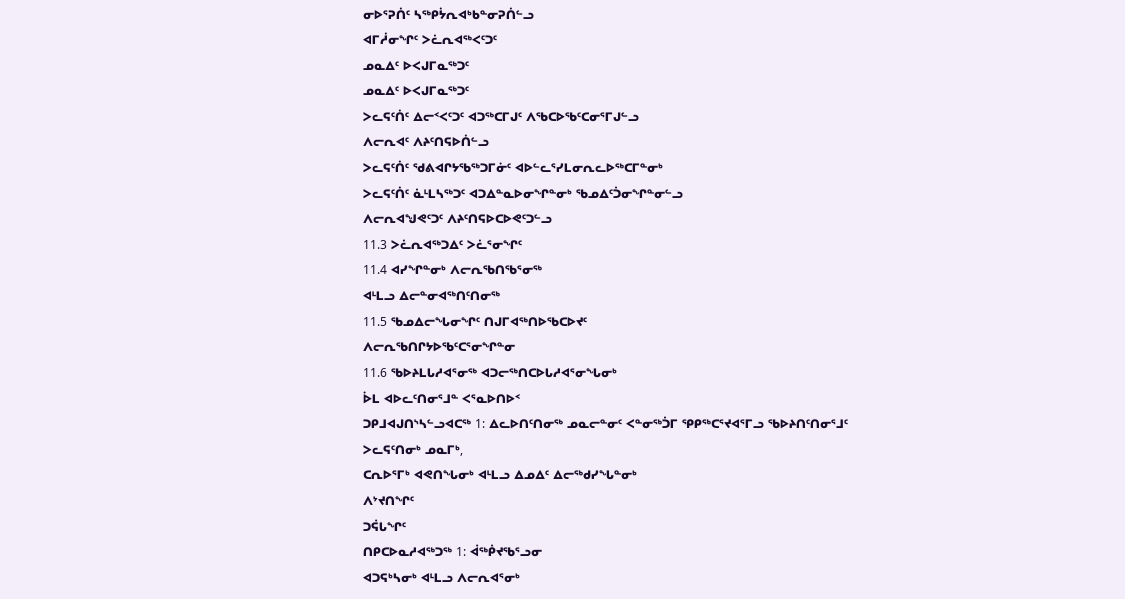ᓂᐅᕐᕈᑏᑦ ᓴᖅᑭᔮᕆᐊᒃᑲᓐᓂᕈᑏᓪᓗ
ᐊᒥᓲᓂᖏᑦ ᐳᓛᕆᐊᖅᐸᑦᑐᑦ
ᓄᓇᐃᑦ ᐅᐸᒍᒥᓇᖅᑐᑦ
ᓄᓇᐃᑦ ᐅᐸᒍᒥᓇᖅᑐᑦ
ᐳᓚᕋᑦᑏᑦ ᐃᓕᑉᐸᑦᑐᑦ ᐊᑐᖅᑕᒥᒍᑦ ᐱᖃᑕᐅᖃᑦᑕᓂᕐᒥᒍᓪᓗ
ᐱᓕᕆᐊᑦ ᐱᔨᑦᑎᕋᐅᑏᓪᓗ
ᐳᓚᕋᑦᑏᑦ ᖁᕕᐊᒋᔭᖃᖅᑐᒥᓃᑦ ᐊᐅᓪᓚᕐᓯᒪᓂᕆᓚᐅᖅᑕᒥᓐᓂᒃ
ᐳᓚᕋᑦᑏᑦ ᓈᒻᒪᓴᖅᑐᑦ ᐊᑐᐃᓐᓇᐅᓂᖏᓐᓂᒃ ᖃᓄᐃᑦᑑᓂᖏᓐᓂᓪᓗ
ᐱᓕᕆᐊᖑᕙᑦᑐᑦ ᐱᔨᑦᑎᕋᐅᑕᐅᕙᑦᑐᓪᓗ
11.3 ᐳᓛᕆᐊᖅᑐᐃᑦ ᐳᓛᕐᓂᖏᑦ
11.4 ᐊᓯᖏᓐᓂᒃ ᐱᓕᕆᖃᑎᖃᕐᓂᖅ
ᐊᒻᒪᓗ ᐃᓕᓐᓂᐊᖅᑎᑦᑎᓂᖅ
11.5 ᖃᓄᐃᓕᖓᓂᖏᑦ ᑎᒍᒥᐊᖅᑎᐅᖃᑕᐅᔪᑦ
ᐱᓕᕆᖃᑎᒋᔭᐅᖃᑦᑕᕐᓂᖏᓐᓂ
11.6 ᖃᐅᔨᒪᒐᓱᐊᕐᓂᖅ ᐊᑐᓕᖅᑎᑕᐅᒐᓱᐊᕐᓂᖓᓂᒃ
ᐆᒪ ᐊᐅᓚᑦᑎᓂᕐᒧᓐ ᐸᕐᓇᐅᑎᐅᑉ
ᑐᑭᒧᐊᒍᑎᔅᓴᓪᓗᐊᑕᖅ 1: ᐃᓚᐅᑎᑦᑎᓂᖅ ᓄᓇᓕᓐᓂᑦ ᐸᓐᓂᖅᑑᒥ ᕿᑭᖅᑕᕐᔪᐊᕐᒥᓗ ᖃᐅᔨᑎᑦᑎᓂᕐᒧᑦ ᐳᓚᕋᑦᑎᓂᒃ ᓄᓇᒥᒃ,
ᑕᕆᐅᕐᒥᒃ ᐊᕙᑎᖓᓂᒃ ᐊᒻᒪᓗ ᐃᓄᐃᑦ ᐃᓕᖅᑯᓯᖓᓐᓂᒃ
ᐱᔾᔪᑎᖏᑦ
ᑐᕌᒐᖏᑦ
ᑎᑭᑕᐅᓇᓱᐊᖅᑐᖅ 1: ᐋᖅᑮᔪᖃᕐᓗᓂ
ᐊᑐᕋᒃᓴᓂᒃ ᐊᒻᒪᓗ ᐱᓕᕆᐊᕐᓂᒃ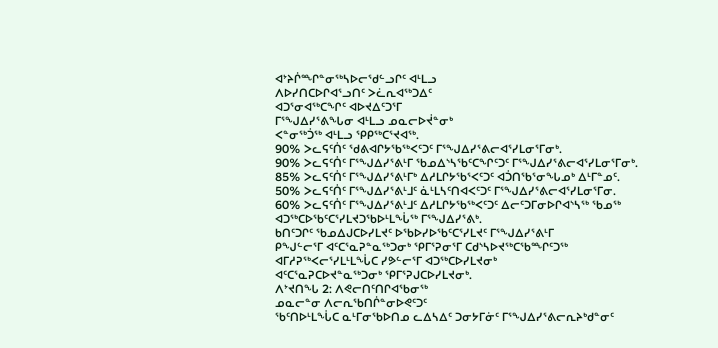ᐊᔾᔨᒌᙱᓐᓂᖅᓴᐅᓕᖁᓪᓗᒋᑦ ᐊᒻᒪᓗ
ᐱᐅᓯᑎᑕᐅᒋᐊᕐᓗᑎᑦ ᐳᓛᕆᐊᖅᑐᐃᑦ
ᐊᑐᕐᓂᐊᖅᑕᖏᑦ ᐊᐅᔪᐃᑦᑐᕐᒥ
ᒥᕐᖑᐃᓯᕐᕕᖓᓂ ᐊᒻᒪᓗ ᓄᓇᓕᐅᔫᓐᓂᒃ
ᐸᓐᓂᖅᑑᖅ ᐊᒻᒪᓗ ᕿᑭᖅᑕᕐᔪᐊᖅ.
90% ᐳᓚᕋᑦᑏᑦ ᖁᕕᐊᒋᔭᖃᖅᐸᑦᑐᑦ ᒥᕐᖑᐃᓯᕐᕕᓕᐊᕐᓯᒪᓂᕐᒥᓂᒃ.
90% ᐳᓚᕋᑦᑏᑦ ᒥᕐᖑᐃᓯᕐᕕᒻᒥ ᖃᓄᐃᔅᓴᖃᑦᑕᖏᑦᑐᑦ ᒥᕐᖑᐃᓯᕐᕕᓕᐊᕐᓯᒪᓂᕐᒥᓂᒃ.
85% ᐳᓚᕋᑦᑏᑦ ᒥᕐᖑᐃᓯᕐᕕᒻᒥᒃ ᐃᓱᒪᒋᔭᖃᕐᐸᑦᑐᑦ ᐊᑑᑎᖃᕐᓂᖓᓄᒃ ᐃᒻᒥᓐᓄᑦ.
50% ᐳᓚᕋᑦᑏᑦ ᒥᕐᖑᐃᓯᕐᕕᒻᒧᑦ ᓈᒻᒪᓴᑦᑎᐊᐸᑦᑐᑦ ᒥᕐᖑᐃᓯᕐᕕᓕᐊᕐᓯᒪᓂᕐᒥᓂ.
60% ᐳᓚᕋᑦᑏᑦ ᒥᕐᖑᐃᓯᕐᕕᒻᒧᑦ ᐃᓱᒪᒋᔭᖃᖅᐸᑦᑐᑦ ᐃᓕᑦᑐᒥᓂᐅᒋᐊᔅᓴᖅ ᖃᓄᖅ
ᐊᑐᖅᑕᐅᖃᑦᑕᕐᓯᒪᔪᑐᖃᐅᒻᒪᖔᖅ ᒥᕐᖑᐃᓯᕐᕕᒃ.
ᑲᑎᑦᑐᒋᑦ ᖃᓄᐃᒍᑕᐅᓯᒪᔪᑦ ᐅᖃᐅᓯᐅᖃᑦᑕᕐᓯᒪᔪᑦ ᒥᕐᖑᐃᓯᕐᕕᒻᒥ
ᑭᖑᓪᓕᕐᒥ ᐊᑦᑕᕐᓇᕈᓐᓇᖅᑐᓂᒃ ᕿᒥᕐᕈᓂᕐᒥ ᑕᑯᔅᓴᐅᔪᖅᑕᖃᙱᑦᑐᖅ
ᐊᒥᓱᕈᖅᐸᓕᕐᓯᒪᒻᒪᖔᑕ ᓯᕗᓪᓕᕐᒥ ᐊᑐᖅᑕᐅᓯᒪᔪᓂᒃ
ᐊᑦᑕᕐᓇᕈᑕᐅᔪᓐᓇᖅᑐᓂᒃ ᕿᒥᕐᕈᒍᑕᐅᓯᒪᔪᓂᒃ.
ᐱᔾᔪᑎᖓ 2: ᐱᕙᓕᑎᑦᑎᒋᐊᖃᓂᖅ
ᓄᓇᓕᓐᓂ ᐱᓕᕆᖃᑎᒌᓐᓂᐅᕙᑦᑐᑦ
ᖃᑦᑎᐅᒻᒪᖔᑕ ᓇᒻᒥᓂᖃᐅᑎᓄ ᓚᐃᓴᐃᑦ ᑐᓂᔭᒥᓃᑦ ᒥᕐᖑᐃᓯᕐᕕᓕᕆᔨᒃᑯᓐᓂᑦ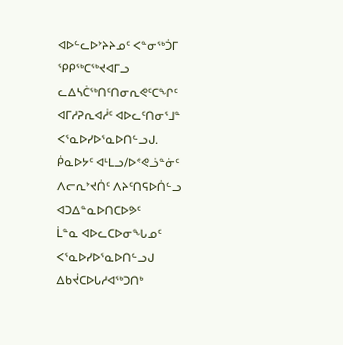ᐊᐅᓪᓚᐅᔾᔨᔨᓄᑦ ᐸᓐᓂᖅᑑᒥ ᕿᑭᖅᑕᖅᔪᐊᒥᓗ ᓚᐃᓴᑖᖅᑎᑦᑎᓂᕆᕙᑦᑕᖏᑦ
ᐊᒥᓱᕈᕆᐊᓲᑦ ᐊᐅᓚᑦᑎᓂᕐᒧᓐ ᐸᕐᓇᐅᓯᐅᕐᓇᐅᑎᓪᓗᒍ.
ᑮᓇᐅᔭᑦ ᐊᒻᒪᓗ/ᐅᕝᕙᓘᓐᓃᑦ ᐱᓕᕆᔾᔪᑏᑦ ᐱᔨᑦᑎᕋᐅᑏᓪᓗ ᐊᑐᐃᓐᓇᐅᑎᑕᐅᕗᑦ
ᒫᓐᓇ ᐊᐅᓚᑕᐅᓂᖓᓄᑦ ᐸᕐᓇᐅᓯᐅᕐᓇᐅᑎᓪᓗᒍ ᐃᑲᔫᑕᐅᒐᓱᐊᖅᑐᑎᒃ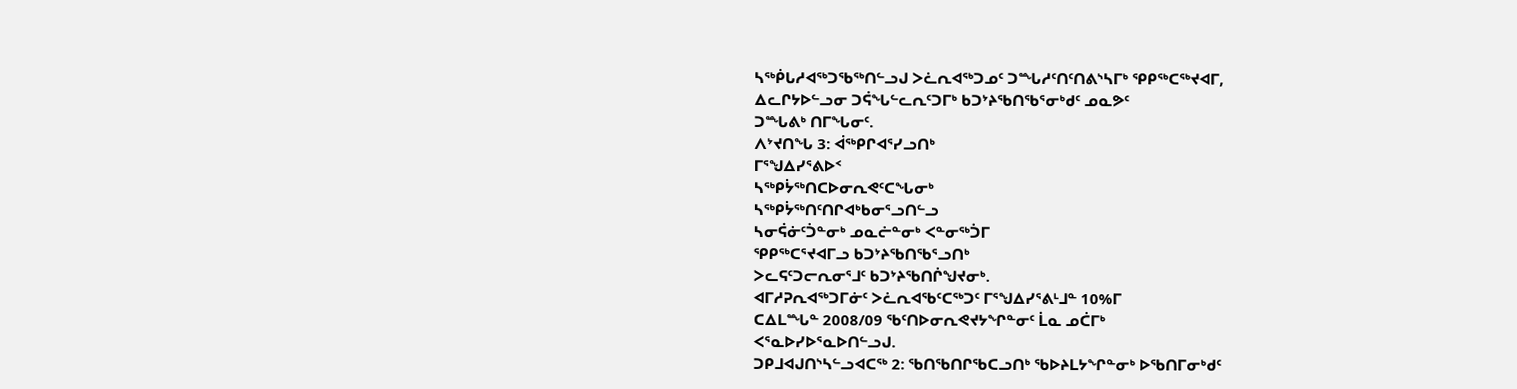ᓴᖅᑮᒐᓱᐊᖅᑐᖃᖅᑎᓪᓗᒍ ᐳᓛᕆᐊᖅᑐᓄᑦ ᑐᙵᓱᑦᑎᑦᑎᕕᔅᓴᒥᒃ ᕿᑭᖅᑕᖅᔪᐊᒥ,
ᐃᓚᒋᔭᐅᓪᓗᓂ ᑐᕌᖓᓪᓚᕆᑦᑐᒥᒃ ᑲᑐᔾᔨᖃᑎᖃᕐᓂᒃᑯᑦ ᓄᓇᕗᑦ
ᑐᙵᕕᒃ ᑎᒥᖓᓂᑦ.
ᐱᔾᔪᑎᖓ 3: ᐋᖅᑭᒋᐊᕐᓯᓗᑎᒃ
ᒥᕐᖑᐃᓯᕐᕕᐅᑉ
ᓴᖅᑭᔮᖅᑎᑕᐅᓂᕆᕙᑦᑕᖓᓂᒃ
ᓴᖅᑭᔮᖅᑎᑦᑎᒋᐊᒃᑲᓂᕐᓗᑎᓪᓗ
ᓴᓂᕌᓃᑦᑑᓐᓂᒃ ᓄᓇᓖᓐᓂᒃ ᐸᓐᓂᖅᑑᒥ
ᕿᑭᖅᑕᕐᔪᐊᒥᓗ ᑲᑐᔾᔨᖃᑎᖃᕐᓗᑎᒃ
ᐳᓚᕋᑦᑐᓕᕆᓂᕐᒧᑦ ᑲᑐᔾᔨᖃᑎᒌᖑᔪᓂᒃ.
ᐊᒥᓱᕈᕆᐊᖅᑐᒥᓃᑦ ᐳᓛᕆᐊᖃᑦᑕᖅᑐᑦ ᒥᕐᖑᐃᓯᕐᕕᒻᒧᓐ 10%ᒥ
ᑕᐃᒪᙵᓐ 2008/09 ᖃᑦᑎᐅᓂᕆᕙᔪᔭᖏᓐᓂᑦ ᒫᓇ ᓄᑖᒥᒃ
ᐸᕐᓇᐅᓯᐅᕐᓇᐅᑎᓪᓗᒍ.
ᑐᑭᒧᐊᒍᑎᔅᓴᓪᓗᐊᑕᖅ 2: ᖃᑎᖃᑎᒋᖃᑕᓗᑎᒃ ᖃᐅᔨᒪᔭᖏᓐᓂᒃ ᐅᖃᑎᒥᓂᒃᑯᑦ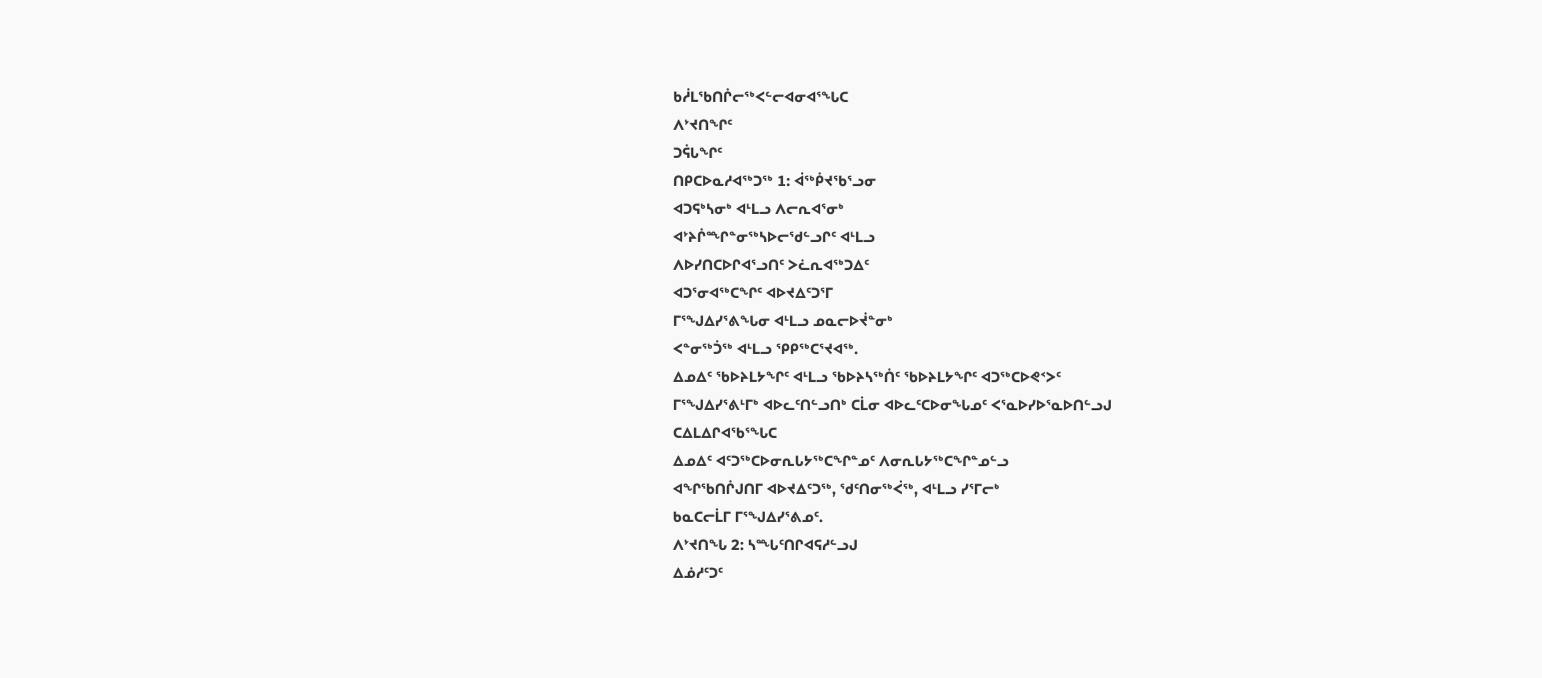ᑲᓲᒪᖃᑎᒌᓕᖅᐸᓪᓕᐊᓂᐊᕐᖓᑕ
ᐱᔾᔪᑎᖏᑦ
ᑐᕌᒐᖏᑦ
ᑎᑭᑕᐅᓇᓱᐊᖅᑐᖅ 1: ᐋᖅᑮᔪᖃᕐᓗᓂ
ᐊᑐᕋᒃᓴᓂᒃ ᐊᒻᒪᓗ ᐱᓕᕆᐊᕐᓂᒃ
ᐊᔾᔨᒌᙱᓐᓂᖅᓴᐅᓕᖁᓪᓗᒋᑦ ᐊᒻᒪᓗ
ᐱᐅᓯᑎᑕᐅᒋᐊᕐᓗᑎᑦ ᐳᓛᕆᐊᖅᑐᐃᑦ
ᐊᑐᕐᓂᐊᖅᑕᖏᑦ ᐊᐅᔪᐃᑦᑐᕐᒥ
ᒥᕐᖑᐃᓯᕐᕕᖓᓂ ᐊᒻᒪᓗ ᓄᓇᓕᐅᔫᓐᓂᒃ
ᐸᓐᓂᖅᑑᖅ ᐊᒻᒪᓗ ᕿᑭᖅᑕᕐᔪᐊᖅ.
ᐃᓄᐃᑦ ᖃᐅᔨᒪᔭᖏᑦ ᐊᒻᒪᓗ ᖃᐅᔨᓴᖅᑏᑦ ᖃᐅᔨᒪᔭᖏᑦ ᐊᑐᖅᑕᐅᕙᑉᐳᑦ
ᒥᕐᖑᐃᓯᕐᕕᒻᒥᒃ ᐊᐅᓚᑦᑎᓪᓗᑎᒃ ᑕᒫᓂ ᐊᐅᓚᑦᑕᐅᓂᖓᓄᑦ ᐸᕐᓇᐅᓯᐅᕐᓇᐅᑎᓪᓗᒍ
ᑕᐃᒪᐃᒋᐊᖃᕐᖓᑕ
ᐃᓄᐃᑦ ᐊᑦᑐᖅᑕᐅᓂᕆᒐᔭᖅᑕᖏᓐᓄᑦ ᐱᓂᕆᒐᔭᖅᑕᖏᓐᓄᓪᓗ
ᐊᖏᖃᑎᒌᒍᑎᒥ ᐊᐅᔪᐃᑦᑐᖅ, ᖁᑦᑎᓂᖅᐹᖅ, ᐊᒻᒪᓗ ᓯᕐᒥᓕᒃ
ᑲᓇᑕᓕᒫᒥ ᒥᕐᖑᐃᓯᕐᕕᓄᑦ.
ᐱᔾᔪᑎᖓ 2: ᓴᙵᑦᑎᒋᐊᕋᓱᓪᓗᒍ
ᐃᓅᓱᑦᑐᑦ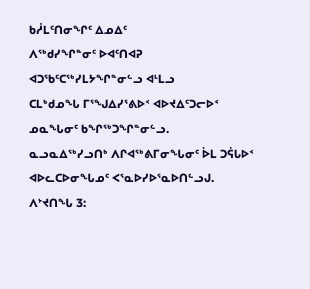ᑲᓲᒪᑦᑎᓂᖏᑦ ᐃᓄᐃᑦ
ᐱᖅᑯᓯᖏᓐᓂᑦ ᐅᐊᑦᑎᐊᕈ
ᐊᑐᖃᑦᑕᖅᓯᒪᔭᖏᓐᓂᓪᓗ ᐊᒻᒪᓗ
ᑕᒪᒃᑯᓄᖓ ᒥᕐᖑᐃᓯᕐᕕᐅᑉ ᐊᐅᔪᐃᑦᑐᓕᐅᑉ
ᓄᓇᖓᓂᑦ ᑲᖏᖅᑐᖏᓐᓂᓪᓗ.
ᓇᓗᓇᐃᖅᓯᓗᑎᒃ ᐱᒋᐊᖅᕕᒥᓂᖓᓂᑦ ᐆᒪ ᑐᕌᒐᐅᑉ
ᐊᐅᓚᑕᐅᓂᖓᓄᑦ ᐸᕐᓇᐅᓯᐅᕐᓇᐅᑎᓪᓗᒍ.
ᐱᔾᔪᑎᖓ 3: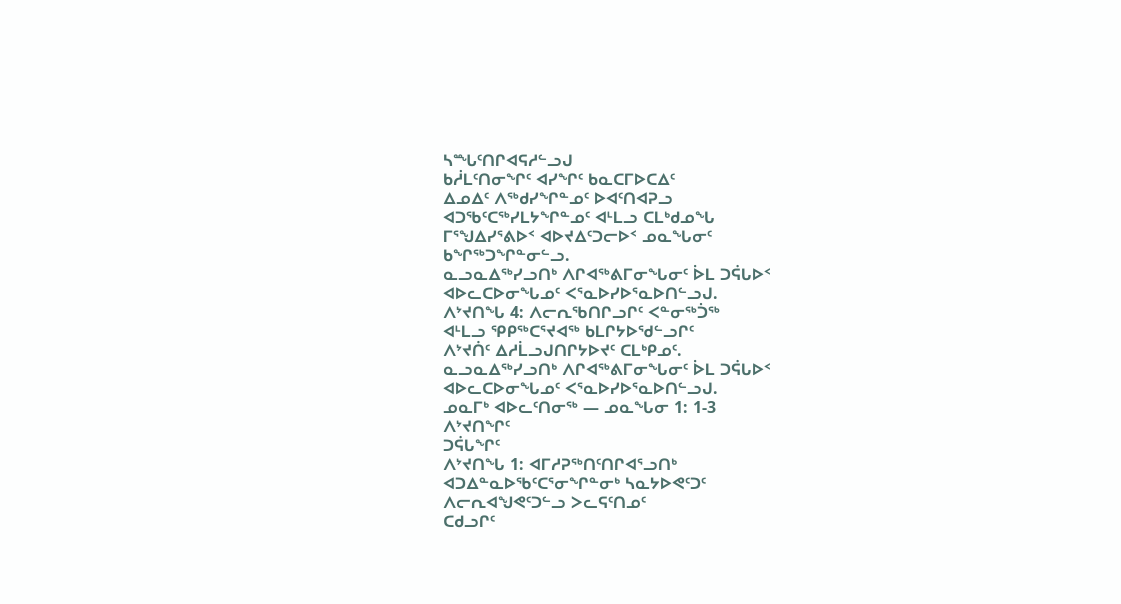ᓴᙵᑦᑎᒋᐊᕋᓱᓪᓗᒍ
ᑲᓲᒪᑦᑎᓂᖏᑦ ᐊᓯᖏᑦ ᑲᓇᑕᒥᐅᑕᐃᑦ
ᐃᓄᐃᑦ ᐱᖅᑯᓯᖏᓐᓄᑦ ᐅᐊᑦᑎᐊᕈᓗ
ᐊᑐᖃᑦᑕᖅᓯᒪᔭᖏᓐᓄᑦ ᐊᒻᒪᓗ ᑕᒪᒃᑯᓄᖓ
ᒥᕐᖑᐃᓯᕐᕕᐅᑉ ᐊᐅᔪᐃᑦᑐᓕᐅᑉ ᓄᓇᖓᓂᑦ
ᑲᖏᖅᑐᖏᓐᓂᓪᓗ.
ᓇᓗᓇᐃᖅᓯᓗᑎᒃ ᐱᒋᐊᖅᕕᒥᓂᖓᓂᑦ ᐆᒪ ᑐᕌᒐᐅᑉ
ᐊᐅᓚᑕᐅᓂᖓᓄᑦ ᐸᕐᓇᐅᓯᐅᕐᓇᐅᑎᓪᓗᒍ.
ᐱᔾᔪᑎᖓ 4: ᐱᓕᕆᖃᑎᒋᓗᒋᑦ ᐸᓐᓂᖅᑑᖅ
ᐊᒻᒪᓗ ᕿᑭᖅᑕᕐᔪᐊᖅ ᑲᒪᒋᔭᐅᖁᓪᓗᒋᑦ
ᐱᔾᔪᑏᑦ ᐃᓱᒫᓗᒍᑎᒋᔭᐅᔪᑦ ᑕᒪᒃᑭᓄᑦ.
ᓇᓗᓇᐃᖅᓯᓗᑎᒃ ᐱᒋᐊᖅᕕᒥᓂᖓᓂᑦ ᐆᒪ ᑐᕌᒐᐅᑉ
ᐊᐅᓚᑕᐅᓂᖓᓄᑦ ᐸᕐᓇᐅᓯᐅᕐᓇᐅᑎᓪᓗᒍ.
ᓄᓇᒥᒃ ᐊᐅᓚᑦᑎᓂᖅ — ᓄᓇᖓᓂ 1: 1-3
ᐱᔾᔪᑎᖏᑦ
ᑐᕌᒐᖏᑦ
ᐱᔾᔪᑎᖓ 1: ᐊᒥᓱᕈᖅᑎᑦᑎᒋᐊᕐᓗᑎᒃ
ᐊᑐᐃᓐᓇᐅᖃᑦᑕᕐᓂᖏᓐᓂᒃ ᓴᓇᔭᐅᕙᑦᑐᑦ
ᐱᓕᕆᐊᖑᕙᑦᑐᓪᓗ ᐳᓚᕋᑦᑎᓄᑦ
ᑕᑯᓗᒋᑦ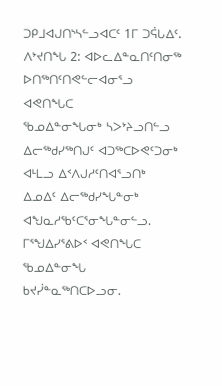ᑐᑭᒧᐊᒍᑎᔅᓴᓪᓗᐊᑕᑦ 1ᒥ ᑐᕌᒐᐃᑦ.
ᐱᔾᔪᑎᖓ 2: ᐊᐅᓚᐃᓐᓇᑎᑦᑎᓂᖅ
ᐅᑎᖅᑎᑦᑎᕙᓪᓕᐊᓂᕐᓗ ᐊᕙᑎᖓᑕ
ᖃᓄᐃᓐᓂᖓᓂᒃ ᓴᐳᔾᔨᓗᑎᓪᓗ
ᐃᓕᖅᑯᓯᖅᑎᒍᑦ ᐊᑐᖅᑕᐅᕙᑦᑐᓂᒃ
ᐊᒻᒪᓗ ᐃᑉᐱᒍᓱᑦᑎᐊᕐᓗᑎᒃ
ᐃᓄᐃᑦ ᐃᓕᖅᑯᓯᖓᓐᓂᒃ
ᐊᖑᓇᓱᖃᑦᑕᕐᓂᖓᓐᓂᓪᓗ.
ᒥᕐᖑᐃᓯᕐᕕᐅᑉ ᐊᕙᑎᖓᑕ ᖃᓄᐃᓐᓂᖓ ᑲᔪᓰᓐᓇᖅᑎᑕᐅᓗᓂ.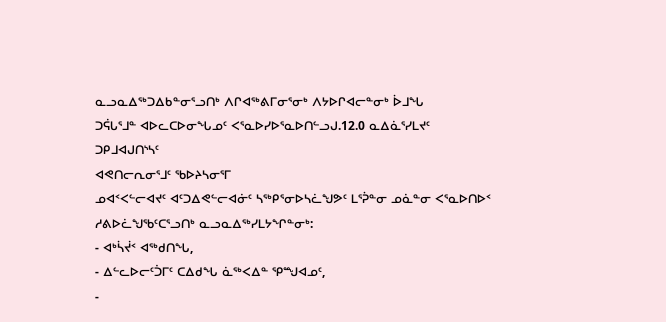ᓇᓗᓇᐃᖅᑐᐃᑲᓐᓂᕐᓗᑎᒃ ᐱᒋᐊᖅᕕᒥᓂᕐᓂᒃ ᐱᔭᐅᒋᐊᓕᓐᓂᒃ ᐆᒧᖓ
ᑐᕌᒐᕐᒧᓐ ᐊᐅᓚᑕᐅᓂᖓᓄᑦ ᐸᕐᓇᐅᓯᐅᕐᓇᐅᑎᓪᓗᒍ.12.0 ᓇᐃᓈᕐᓯᒪᔪᑦ ᑐᑭᒧᐊᒍᑎᔅᓴᑦ
ᐊᕙᑎᓕᕆᓂᕐᒧᑦ ᖃᐅᔨᓴᓂᕐᒥ
ᓄᐊᑉᐸᓪᓕᐊᔪᑦ ᐊᑦᑐᐃᕙᓪᓕᐊᓃᑦ ᓴᖅᑭᕐᓂᐅᓴᓛᖑᕗᑦ ᒪᕐᕉᓐᓂ ᓄᓈᓐᓂ ᐸᕐᓇᐅᑎᐅᑉ ᓱᕕᐅᓛᖑᖃᑦᑕᕐᓗᑎᒃ ᓇᓗᓇᐃᖅᓯᒪᔭᖏᓐᓂᒃ:
- ᐊᒃᓵᔫᑉ ᐊᖅᑯᑎᖓ,
- ᐃᓪᓚᐅᓕᑦᑑᒥᑦ ᑕᐃᑯᖓ ᓈᖅᐸᐃᓐ ᕿᙳᐊᓄᑦ,
-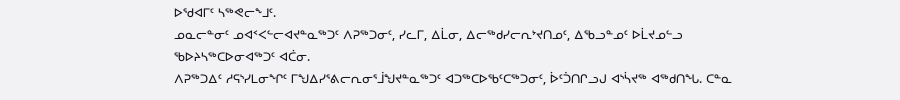ᐅᖁᐊᒥᑦ ᓴᖅᕙᓕᖕᒧᑦ.
ᓄᓇᓕᓐᓂᑦ ᓄᐊᑉᐸᓪᓕᐊᔪᓐᓇᖅᑐᑦ ᐱᕈᖅᑐᓂᑦ, ᓯᓚᒥ, ᐃᒫᓂ, ᐃᓕᖅᑯᓯᓕᕆᔾᔪᑎᓄᑦ, ᐃᖃᓗᓐᓄᑦ ᐅᒫᔪᓄᓪᓗ ᖃᐅᔨᓴᖅᑕᐅᓂᐊᖅᑐᑦ ᐊᑖᓂ.
ᐱᕈᖅᑐᐃᑦ ᓱᕋᔅᓯᒪᓂᖏᑦ ᒥᖑᐃᓯᕐᕕᓕᕆᓂᕐᒨᖑᔪᓐᓇᖅᑐᑦ ᐊᑐᖅᑕᐅᖃᑦᑕᖅᑐᓂᑦ, ᐆᑦᑑᑎᒋᓗᒍ ᐊᔅᓵᔪᖅ ᐊᖅᑯᑎᖓ. ᑕᓐᓇ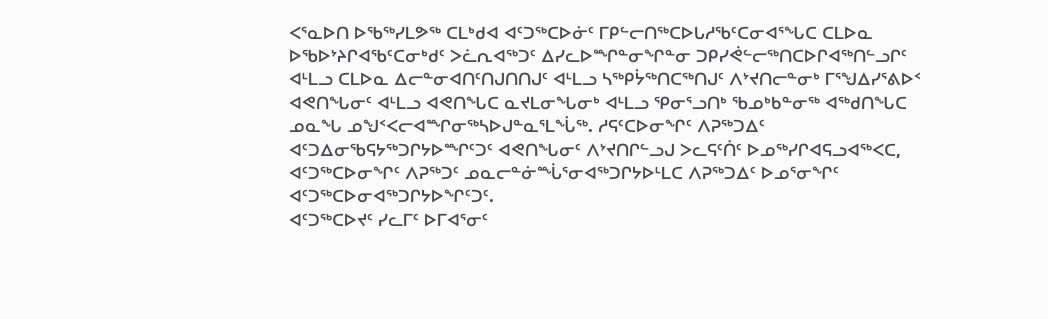ᐸᕐᓇᐅᑎ ᐅᖃᖅᓯᒪᕗᖅ ᑕᒪᒃᑯᐊ ᐊᑦᑐᖅᑕᐅᓃᑦ ᒥᑭᓪᓕᑎᖅᑕᐅᒐᓱᖃᑦᑕᓂᐊᕐᖓᑕ ᑕᒪᐅᓇ ᐅᖃᐅᔾᔨᒋᐊᖃᑦᑕᓂᒃᑯᑦ ᐳᓛᕆᐊᖅᑐᑦ ᐃᓯᓚᐅᙱᓐᓂᖏᓐᓂ ᑐᑭᓯᕚᓪᓕᖅᑎᑕᐅᒋᐊᖅᑎᓪᓗᒋᑦ ᐊᒻᒪᓗ ᑕᒪᐅᓇ ᐃᓕᓐᓂᐊᑎᑦᑎᒍᑎᑎᒍᑦ ᐊᒻᒪᓗ ᓴᖅᑭᔮᖅᑎᑕᖅᑎᒍᑦ ᐱᔾᔪᑎᓕᓐᓂᒃ ᒥᕐᖑᐃᓯᕐᕕᐅᑉ ᐊᕙᑎᖓᓂᑦ ᐊᒻᒪᓗ ᐊᕙᑎᖓᑕ ᓇᔪᒪᓂᖓᓂᒃ ᐊᒻᒪᓗ ᕿᓂᕐᓗᑎᒃ ᖃᓄᒃᑲᓐᓂᖅ ᐊᖅᑯᑎᖓᑕ ᓄᓇᖓ ᓄᖑᑉᐸᓕᐊᙱᓂᖅᓴᐅᒍᓐᓇᕐᒪᖔᖅ. ᓱᕋᑦᑕᐅᓂᖏᑦ ᐱᕈᖅᑐᐃᑦ ᐊᑦᑐᐃᓂᖃᕋᔭᖅᑐᒋᔭᐅᙱᑦᑐᑦ ᐊᕙᑎᖓᓂᑦ ᐱᔾᔪᑎᒋᓪᓗᒍ ᐳᓚᕋᑦᑏᑦ ᐅᓄᖅᓯᒋᐊᕋᓗᐊᖅᐸᑕ, ᐊᑦᑐᖅᑕᐅᓂᖏᑦ ᐱᕈᖅᑐᑦ ᓄᓇᓕᓐᓃᙶᕐᓂᐊᖅᑐᒋᔭᐅᒻᒪᑕ ᐱᕈᖅᑐᐃᑦ ᐅᓄᕐᓂᖏᑦ ᐊᑦᑐᖅᑕᐅᓂᐊᖅᑐᒋᔭᐅᖏᑦᑐᑦ.
ᐊᑦᑐᖅᑕᐅᔪᑦ ᓯᓚᒥᑦ ᐅᒥᐊᕐᓂᑦ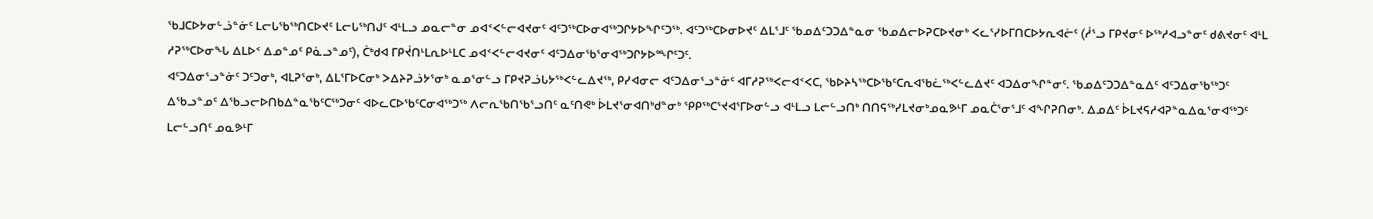ᖃᒧᑕᐅᔭᓂᓪᓘᓐᓃᑦ ᒪᓕᒐᖃᖅᑎᑕᐅᔪᑦ ᒪᓕᒐᖅᑎᒍᑦ ᐊᒻᒪᓗ ᓄᓇᓕᓐᓂ ᓄᐊᑉᐸᓪᓕᐊᔪᓂᑦ ᐊᑦᑐᖅᑕᐅᓂᐊᖅᑐᒋᔭᐅᖏᑦᑐᖅ. ᐊᑦᑐᖅᑕᐅᓂᐅᔪᑦ ᐃᒪᕐᒧᑦ ᖃᓄᐃᑦᑐᑐᐃᓐᓇᓂ ᖃᓄᐃᓕᐅᕈᑕᐅᔪᓂᒃ ᐸᓚᕐᓯᐅᒥᑎᑕᐅᔭᕆᐊᓖᑦ (ᓲᕐᓗ ᒥᑭᔪᓂᑦ ᐅᖅᓱᐊᓗᓐᓂᑦ ᑯᕕᔪᓂᑦ ᐊᒻᒪ ᓱᕈᖅᑕᐅᓂᖓ ᐃᒪᐅᑉ ᐃᓄᓐᓄᑦ ᑭᓈᓗᓐᓄᑦ), ᑖᒃᑯᐊ ᒥᑭᔫᑎᒻᒪᕆᐅᒻᒪᑕ ᓄᐊᑉᐸᓪᓕᐊᔪᓂᑦ ᐊᑦᑐᐃᓂᖃᕐᓂᐊᖅᑐᒋᔭᐅᙱᑦᑐᑦ.
ᐊᑦᑐᐃᓂᕐᓗᓐᓃᑦ ᑐᑦᑐᓂᒃ, ᐊᒪᕈᕐᓂᒃ, ᐃᒪᕐᒥᐅᑕᓂᒃ ᐳᐃᔨᕈᓘᔭᕐᓂᒃ ᓇᓄᕐᓂᓪᓗ ᒥᑭᔪᕈᓘᒐᔭᖅᐸᓪᓚᐃᔪᖅ, ᑭᓯᐊᓂᓕ ᐊᑦᑐᐃᓂᕐᓗᓐᓃᑦ ᐊᒥᓱᕈᖅᐸᓕᐊᑉᐸᑕ, ᖃᐅᔨᓴᖅᑕᐅᖃᑦᑕᕆᐊᖃᓛᖅᐸᓪᓚᐃᔪᑦ ᐊᑐᐃᓂᖏᓐᓂᑦ. ᖃᓄᐃᑦᑐᑐᐃᓐᓇᐃᑦ ᐊᑦᑐᐃᓂᖃᖅᑐᑦ ᐃᖃᓗᓐᓄᑦ ᐃᖃᓗᓕᐅᑎᑲᐃᓐᓇᖃᑦᑕᖅᑐᓂᑦ ᐊᐅᓚᑕᐅᖃᑦᑕᓂᐊᖅᑐᖅ ᐱᓕᕆᖃᑎᖃᕐᓗᑎᑦ ᓇᑦᑎᕙᒃ ᐆᒪᔪᕐᓂᐊᑎᒃᑯᓐᓂᒃ ᕿᑭᖅᑕᕐᔪᐊᕐᒥᐅᓂᓪᓗ ᐊᒻᒪᓗ ᒪᓕᓪᓗᑎᒃ ᑎᑎᕋᖅᓯᒪᔪᓂᒃᓄᓇᕗᒻᒥ ᓄᓇᑖᕐᓂᕐᒧᑦ ᐊᖏᕈᑎᓂᒃ. ᐃᓄᐃᑦ ᐆᒪᔪᕋᓱᐊᕈᓐᓇᐃᓇᕐᓂᐊᖅᑐᑦ ᒪᓕᓪᓗᑎᑦ ᓄᓇᕗᒻᒥ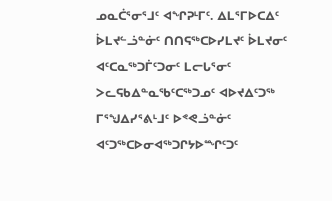ᓄᓇᑖᕐᓂᕐᒧᑦ ᐊᖏᕈᒻᒥᑦ. ᐃᒪᕐᒥᐅᑕᐃᑦ ᐆᒪᔪᓪᓘᓐᓃᑦ ᑎᑎᕋᖅᑕᐅᓯᒪᔪᑦ ᐆᒪᔪᓂᑦ ᐊᑦᑕᓇᖅᑐᒦᑦᑐᓂᑦ ᒪᓕᒐᕐᓂᑦ ᐳᓚᕋᑲᐃᓐᓇᖃᑦᑕᖅᑐᓄᑦ ᐊᐅᔪᐃᑦᑐᖅ ᒥᕐᖑᐃᓯᕐᕕᒻᒧᑦ ᐅᕝᕙᓘᓐᓃᑦ ᐊᑦᑐᖅᑕᐅᓂᐊᖅᑐᒋᔭᐅᙱᑦᑐᑦ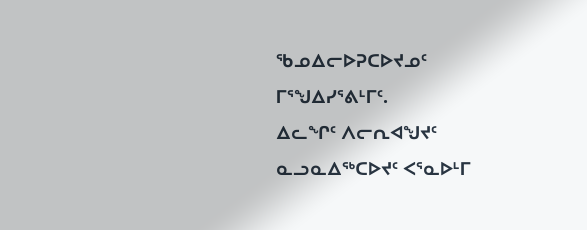ᖃᓄᐃᓕᐅᕈᑕᐅᔪᓄᑦ ᒥᕐᖑᐃᓯᕐᕕᒻᒥᑦ.
ᐃᓚᖏᑦ ᐱᓕᕆᐊᖑᔪᑦ ᓇᓗᓇᐃᖅᑕᐅᔪᑦ ᐸᕐᓇᐅᒻᒥ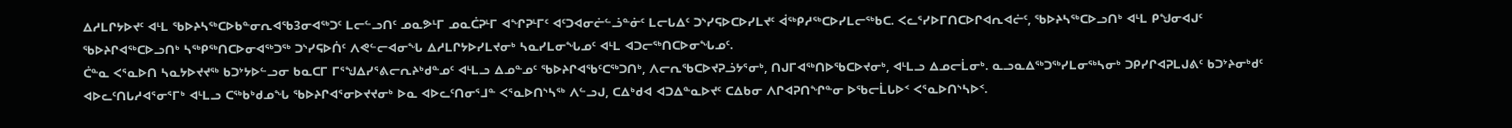ᐃᓱᒪᒋᔭᐅᔪᑦ ᐊᒻᒪ ᖃᐅᔨᓴᖅᑕᐅᑲᓐᓂᕆᐊᖃ3ᓂᐊᖅᑐᑦ ᒪᓕᓪᓗᑎᑦ ᓄᓇᕗᒻᒥ ᓄᓇᑖᕈᒻᒥ ᐊᖏᕈᒻᒥᑦ ᐊᑦᑐᐊᓂᓖᓪᓘᓐᓃᑦ ᒪᓕᒐᐃᑦ ᑐᔅᓯᕋᐅᑕᐅᓯᒪᔪᑦ ᐋᖅᑭᓱᖅᑕᐅᓯᒪᓕᖅᑲᑕ. ᐸᓚᕐᓯᐅᒥᑎᑕᐅᒋᐊᕆᐊᓖᑦ, ᖃᐅᔨᓴᖅᑕᐅᓗᑎᒃ ᐊᒻᒪ ᑭᖑᓂᐊᒍᑦ ᖃᐅᔨᒋᐊᖅᑕᐅᓗᑎᒃ ᓴᖅᑭᖅᑎᑕᐅᓂᐊᖅᑐᖅ ᑐᔅᓯᕋᐅᑏᑦ ᐱᕙᓪᓕᐊᓂᖓ ᐃᓱᒪᒋᔭᐅᓯᒪᔪᓂᒃ ᓴᓇᓯᒪᓂᖓᓄᑦ ᐊᒻᒪ ᐊᑐᓕᖅᑎᑕᐅᓂᖓᓄᑦ.
ᑖᓐᓇ ᐸᕐᓇᐅᑎ ᓴᓇᔭᐅᔪᔪᖅ ᑲᑐᔾᔭᐅᓪᓗᓂ ᑲᓇᑕᒥ ᒥᕐᖑᐃᓯᕐᕕᓕᕆᔨᒃᑯᓐᓄᑦ ᐊᒻᒪᓗ ᐃᓄᓐᓄᑦ ᖃᐅᔨᒋᐊᖃᑦᑕᖅᑐᑎᒃ, ᐱᓕᕆᖃᑕᐅᔪᕈᓘᔭᕐᓂᒃ, ᑎᒍᒥᐊᖅᑎᐅᖃᑕᐅᔪᓂᒃ, ᐊᒻᒪᓗ ᐃᓄᓕᒫᓂᒃ. ᓇᓗᓇᐃᖅᑐᖅᓯᒪᓂᖅᓴᓂᒃ ᑐᑭᓯᒋᐊᕈᒪᒍᕕᑦ ᑲᑐᔾᔨᓂᒃᑯᑦ ᐊᐅᓚᑦᑎᒐᓱᐊᕐᓂᕐᒥᒃ ᐊᒻᒪᓗ ᑕᖅᑲᒃᑯᓄᖓ ᖃᐅᔨᒋᐊᕐᓂᐅᔪᔪᓂᒃ ᐅᓇ ᐊᐅᓚᑦᑎᓂᕐᒧᓐ ᐸᕐᓇᐅᑎᔅᓴᖅ ᐱᓪᓗᒍ, ᑕᐃᒃᑯᐊ ᐊᑐᐃᓐᓇᐅᔪᑦ ᑕᐃᑲᓂ ᐱᒋᐊᕈᑎᖏᓐᓂ ᐅᖃᓕᒫᒐᐅᑉ ᐸᕐᓇᐅᑎᔅᓴᐅᑉ.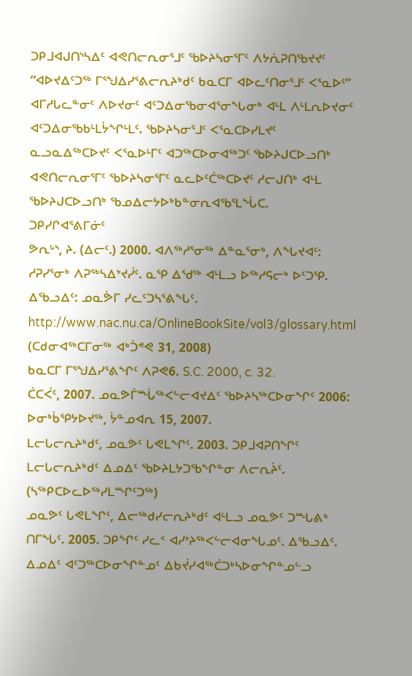ᑐᑭᒧᐊᒍᑎᔅᓴᐃᑦ ᐊᕙᑎᓕᕆᓂᕐᒧᑦ ᖃᐅᔨᓴᓂᕐᒥᑦ ᐱᔭᕇᕈᑎᖃᔪᔪᑦ “ᐊᐅᔪᐃᑦᑐᖅ ᒥᕐᖑᐃᓯᕐᕕᓕᕆᔨᒃᑯᑦ ᑲᓇᑕᒥ ᐊᐅᓚᑦᑎᓂᕐᒧᑦ ᐸᕐᓇᐅᑦ” ᐊᒥᓱᒐᓚᓐᓂᑦ ᐱᐅᔪᓂᑦ ᐊᑦᑐᐃᓂᖃᓂᐊᕐᓂᖓᓂᒃ ᐊᒻᒪ ᐱᒻᒪᕆᐅᔪᓂᑦ ᐊᑦᑐᐃᓂᖃᑲᒻᒪᔮᖏᒻᒪᑦ. ᖃᐅᔨᓴᓂᕐᒧᑦ ᐸᕐᓇᑕᐅᓯᒪᔪᑦ ᓇᓗᓇᐃᖅᑕᐅᔪᑦ ᐸᕐᓇᐅᒻᒥᑦ ᐊᑐᖅᑕᐅᓂᐊᖅᑐᑦ ᖃᐅᔨᒍᑕᐅᓗᑎᒃ ᐊᕙᑎᓕᕆᓂᕐᒥᑦ ᖃᐅᔨᓴᓂᕐᒥᑦ ᓇᓚᐅᑦᑖᖅᑕᐅᔪᑦ ᓱᓕᒍᑎᒃ ᐊᒻᒪ ᖃᐅᔨᒍᑕᐅᓗᑎᒃ ᖃᓄᐃᓕᔭᐅᒃᑲᓐᓂᕆᐊᖃᕐᒪᖔᑕ.
ᑐᑭᓯᒋᐊᕐᕕᒥᓃᑦ
ᕗᕆᒡᔅ, ᔨ. (ᐃᓕᑦ.) 2000. ᐊᐱᖅᓱᕐᓂᖅ ᐃᓐᓇᕐᓂᒃ, ᐱᖓᔪᐊᑦ: ᓱᕈᓯᕐᓂᒃ ᐱᕈᖅᓴᐃᔾᔪᓰᑦ. ᓇᕿ ᐃᖁᖅ ᐊᒻᒪᓗ ᐅᖅᓱᕋᓕᒃ ᐅᑦᑐᕿ. ᐃᖃᓗᐃᑦ: ᓄᓇᕘᒥ ᓯᓚᑦᑐᓴᕐᕕᖓᑦ. http://www.nac.nu.ca/OnlineBookSite/vol3/glossary.html (ᑕᑯᓂᐊᖅᑕᒥᓂᖅ ᐊᒃᑑᕝᕙ 31, 2008)
ᑲᓇᑕᒥ ᒥᕐᖑᐃᓯᕐᕕᖏᑦ ᐱᕈᕙ6. S.C. 2000, c. 32.
ᑖᑕᐹᑦ, 2007. ᓄᓇᕗᒦᙶᖅᐸᓪᓕᐊᔪᐃᑦ ᖃᐅᔨᓴᖅᑕᐅᓂᖏᑦ 2006: ᐅᓂᒃᑳᕿᔭᐅᔪᖅ, ᔮᓐᓄᐊᕆ 15, 2007.
ᒪᓕᒐᓕᕆᔨᒃᑯᑦ, ᓄᓇᕗᑦ ᒐᕙᒪᖏᑦ. 2003. ᑐᑭᒧᐊᕈᑎᖏᑦ ᒪᓕᒐᓕᕆᔨᒃᑯᑦ ᐃᓄᐃᑦ ᖃᐅᔨᒪᔭᑐᖃᖏᓐᓂ ᐱᓕᕆᔩᑦ. (ᓴᖅᑭᑕᐅᓚᐅᖅᓯᒪᙱᑦᑐᖅ)
ᓄᓇᕗᑦ ᒐᕙᒪᖏᑦ, ᐃᓕᖅᑯᓯᓕᕆᔨᒃᑯᑦ ᐊᒻᒪᓗ ᓄᓇᕗᑦ ᑐᙵᕕᒃ ᑎᒥᖓᑦ. 2005. ᑐᑭᖏᑦ ᓯᓚᑉ ᐊᓯᔾᔨᖅᐸᓪᓕᐊᓂᖓᓄᑦ. ᐃᖃᓗᐃᑦ.
ᐃᓄᐃᑦ ᐊᑦᑐᖅᑕᐅᓂᖏᓐᓄᑦ ᐃᑲᔫᓯᐊᖅᑖᑐᒃᓴᐅᓂᖏᓐᓄᓪᓗ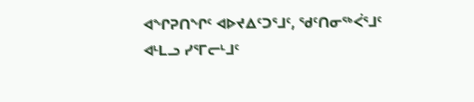ᐊᖏᕈᑎᖏᑦ ᐊᐅᔪᐃᑦᑐᕐᒧᑦ, ᖁᑦᑎᓂᖅᐹᕐᒧᑦ ᐊᒻᒪᓗ ᓯᕐᒥᓕᒻᒧᑦ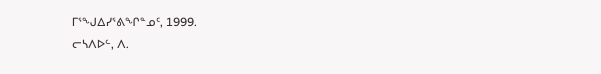ᒥᕐᖑᐃᓯᕐᕕᖏᓐᓄᑦ, 1999.
ᓕᓴᐱᐅᓪ, ᐱ.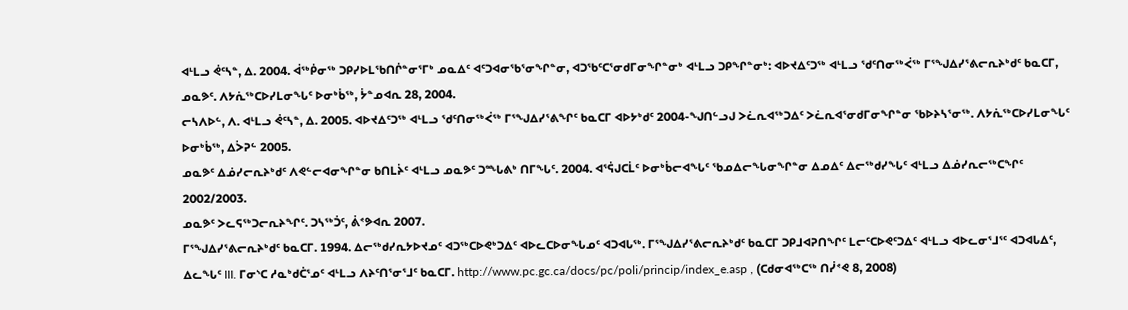ᐊᒻᒪᓗ ᕚᑦᓴᓐ, ᐃ. 2004. ᐋᖅᑮᓂᖅ ᑐᑭᓯᐅᒪᖃᑎᒌᓐᓂᕐᒥᒃ ᓄᓇᐃᑦ ᐊᑦᑐᐊᓂᖃᕐᓂᖏᓐᓂ, ᐊᑐᖃᑦᑕᕐᓂᑯᒥᓂᖏᓐᓂᒃ ᐊᒻᒪᓗ ᑐᑭᖏᓐᓂᒃ: ᐊᐅᔪᐃᑦᑐᖅ ᐊᒻᒪᓗ ᖁᑦᑎᓂᖅᐹᖅ ᒥᕐᖑᐃᓯᕐᕕᓕᕆᔨᒃᑯᑦ ᑲᓇᑕᒥ, ᓄᓇᕗᑦ. ᐱᔭᕇᖅᑕᐅᓯᒪᓂᖓᑦ ᐅᓂᒃᑳᖅ, ᔮᓐᓄᐊᕆ 28, 2004.
ᓕᓴᐱᐅᓪ, ᐱ. ᐊᒻᒪᓗ ᕚᑦᓴᓐ, ᐃ. 2005. ᐊᐅᔪᐃᑦᑐᖅ ᐊᒻᒪᓗ ᖁᑦᑎᓂᖅᐹᖅ ᒥᕐᖑᐃᓯᕐᕕᖏᑦ ᑲᓇᑕᒥ ᐊᐅᔭᒃᑯᑦ 2004-ᖑᑎᓪᓗᒍ ᐳᓛᕆᐊᖅᑐᐃᑦ ᐳᓛᕆᐊᕐᓂᑯᒥᓂᖏᓐᓂ ᖃᐅᔨᓴᕐᓂᖅ. ᐱᔭᕇᖅᑕᐅᓯᒪᓂᖓᑦ ᐅᓂᒃᑳᖅ, ᐃᐴᕈᓪ 2005.
ᓄᓇᕗᑦ ᐃᓅᓯᓕᕆᔨᒃᑯᑦ ᐱᕙᓪᓕᐊᓂᖏᓐᓂ ᑲᑎᒪᔩᑦ ᐊᒻᒪᓗ ᓄᓇᕗᑦ ᑐᙵᕕᒃ ᑎᒥᖓᑦ. 2004. ᐊᕐᕌᒍᑕᒫᑦ ᐅᓂᒃᑳᓕᐊᖓᑦ ᖃᓄᐃᓕᖓᓂᖏᓐᓂ ᐃᓄᐃᑦ ᐃᓕᖅᑯᓯᖓᑦ ᐊᒻᒪᓗ ᐃᓅᓯᕆᓕᖅᑕᖏᑦ 2002/2003.
ᓄᓇᕗᑦ ᐳᓚᕋᖅᑐᓕᕆᔨᖏᑦ. ᑐᓴᖅᑑᑦ, ᕖᕝᕗᐊᕆ 2007.
ᒥᕐᖑᐃᓯᕐᕕᓕᕆᔨᒃᑯᑦ ᑲᓇᑕᒥ. 1994. ᐃᓕᖅᑯᓯᕆᔭᐅᔪᓄᑦ ᐊᑐᖅᑕᐅᕙᒃᑐᐃᑦ ᐊᐅᓚᑕᐅᓂᖓᓄᑦ ᐊᑐᐊᒐᖅ. ᒥᕐᖑᐃᓯᕐᕕᓕᕆᔨᒃᑯᑦ ᑲᓇᑕᒥ ᑐᑭᒧᐊᕈᑎᖏᑦ ᒪᓕᑦᑕᐅᕙᑦᑐᐃᑦ ᐊᒻᒪᓗ ᐊᐅᓚᓂᕐᒧᕐᑦ ᐊᑐᐊᒐᐃᑦ, ᐃᓚᖓᑦ III. ᒥᓂᔅᑕ ᓱᓇᒃᑯᑖᕐᓄᑦ ᐊᒻᒪᓗ ᐱᔨᑦᑎᕐᓂᕐᒧᑦ ᑲᓇᑕᒥ. http://www.pc.gc.ca/docs/pc/poli/princip/index_e.asp , (ᑕᑯᓂᐊᖅᑕᖅ ᑎᓰᕝᕙ 8, 2008)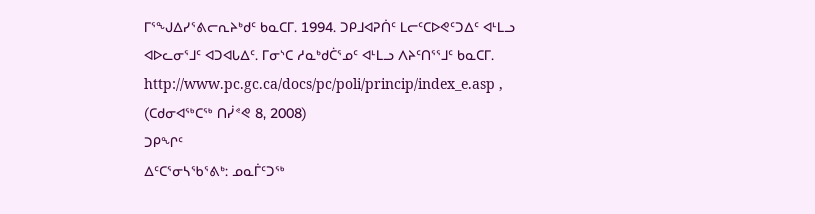ᒥᕐᖑᐃᓯᕐᕕᓕᕆᔨᒃᑯᑦ ᑲᓇᑕᒥ. 1994. ᑐᑭᒧᐊᕈᑏᑦ ᒪᓕᑦᑕᐅᕙᑦᑐᐃᑦ ᐊᒻᒪᓗ ᐊᐅᓚᓂᕐᒧᑦ ᐊᑐᐊᒐᐃᑦ. ᒥᓂᔅᑕ ᓱᓇᒃᑯᑖᕐᓄᑦ ᐊᒻᒪᓗ ᐱᔨᑦᑎᕐᕐᒧᑦ ᑲᓇᑕᒥ. http://www.pc.gc.ca/docs/pc/poli/princip/index_e.asp , (ᑕᑯᓂᐊᖅᑕᖅ ᑎᓰᕝᕙ 8, 2008)
ᑐᑭᖏᑦ
ᐃᑦᑕᕐᓂᓴᖃᕐᕕᒃ: ᓄᓇᒦᑦᑐᖅ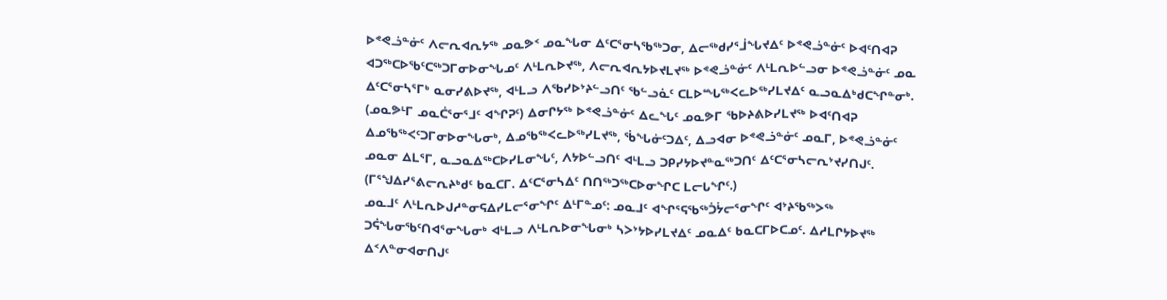ᐅᕝᕙᓘᓐᓃᑦ ᐱᓕᕆᐊᕆᔭᖅ ᓄᓇᕗᑉ ᓄᓇᖓᓂ ᐃᑦᑕᕐᓂᓴᖃᖅᑐᓂ, ᐃᓕᖅᑯᓯᕐᒨᖓᔪᐃᑦ ᐅᕝᕙᓘᓐᓃᑦ ᐅᐊᑦᑎᐊᕈ ᐊᑐᖅᑕᐅᖃᑦᑕᖅᑐᒥᓂᐅᓂᖓᓄᑦ ᐱᒻᒪᕆᐅᔪᖅ, ᐱᓕᕆᐊᕆᔭᐅᔪᒪᔪᖅ ᐅᕝᕙᓘᓐᓃᑦ ᐱᒻᒪᕆᐅᓪᓗᓂ ᐅᕝᕙᓘᓐᓃᑦ ᓄᓇ ᐃᑦᑕᕐᓂᓴᕐᒥᒃ ᓇᓂᓯᕕᐅᔪᖅ, ᐊᒻᒪᓗ ᐱᖃᓯᐅᔾᔨᓪᓗᑎᑦ ᖃᓪᓗᓈᑦ ᑕᒪᐅᙵᖅᐸᓚᐅᖅᓯᒪᔪᐃᑦ ᓇᓗᓇᐃᒃᑯᑕᖏᓐᓂᒃ. (ᓄᓇᕗᒻᒥ ᓄᓇᑖᕐᓂᕐᒧᑦ ᐊᖏᕈᑦ) ᐃᓂᒋᔭᖅ ᐅᕝᕙᓘᓐᓃᑦ ᐃᓚᖓᑦ ᓄᓇᕗᒥ ᖃᐅᔨᕕᐅᓯᒪᔪᖅ ᐅᐊᑦᑎᐊᕈ ᐃᓄᖃᖅᐸᑦᑐᒥᓂᐅᓂᖓᓂᒃ, ᐃᓄᖃᖅᐸᓚᐅᖅᓯᒪᔪᖅ, ᖄᖓᓃᑦᑐᐃᑦ, ᐃᓗᐊᓂ ᐅᕝᕙᓘᓐᓃᑦ ᓄᓇᒥ, ᐅᕝᕙᓘᓐᓃᑦ ᓄᓇᓂ ᐃᒪᕐᒥ, ᓇᓗᓇᐃᖅᑕᐅᓯᒪᓂᖓᑦ, ᐱᔭᐅᓪᓗᑎᑦ ᐊᒻᒪᓗ ᑐᑭᓯᔭᐅᔪᓐᓇᖅᑐᑎᑦ ᐃᑦᑕᕐᓂᓴᓕᕆᔾᔪᓯᑎᒍᑦ. (ᒥᕐᖑᐃᓯᕐᕕᓕᕆᔨᒃᑯᑦ ᑲᓇᑕᒥ. ᐃᑦᑕᕐᓂᓴᐃᑦ ᑎᑎᖅᑐᖅᑕᐅᓂᖏᑕ ᒪᓕᒐᖏᑦ.)
ᓄᓇᒧᑦ ᐱᒻᒪᕆᐅᒍᓱᓐᓂᕋᐃᓯᒪᓕᕐᓂᖏᑦ ᐃᒻᒥᓐᓄᑦ: ᓄᓇᒧᑦ ᐊᖏᕐᕋᖃᖅᑑᔮᓕᕐᓂᖏᑦ ᐊᔾᔨᖃᖅᐳᖅ ᑐᕌᖓᓂᖃᑦᑎᐊᕐᓂᖓᓂᒃ ᐊᒻᒪᓗ ᐱᒻᒪᕆᐅᓂᖓᓂᒃ ᓴᐳᔾᔭᐅᓯᒪᔪᐃᑦ ᓄᓇᐃᑦ ᑲᓇᑕᒥᐅᑕᓄᑦ. ᐃᓱᒪᒋᔭᐅᔪᖅ ᐃᑉᐱᓐᓂᐊᓂᑎᒍᑦ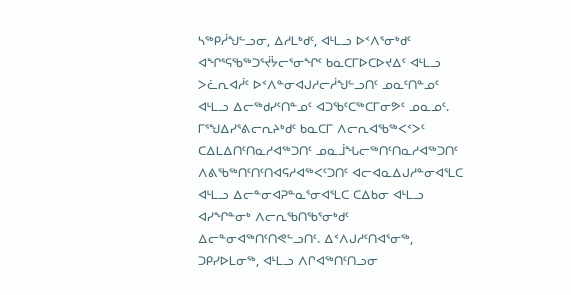ᓴᖅᑭᓲᖑᓪᓗᓂ, ᐃᓱᒪᒃᑯᑦ, ᐊᒻᒪᓗ ᐅᑉᐱᕐᓂᒃᑯᑦ ᐊᖏᕐᕋᖃᖅᑐᕐᔫᔮᓕᕐᓂᖏᑦ ᑲᓇᑕᒥᐅᑕᐅᔪᐃᑦ ᐊᒻᒪᓗ ᐳᓛᕆᐊᓲᑦ ᐅᑉᐱᓐᓂᐊᒍᓱᓕᓲᖑᓪᓗᑎᑦ ᓄᓇᑦᑎᓐᓄᑦ ᐊᒻᒪᓗ ᐃᓕᖅᑯᓯᑦᑎᓐᓄᑦ ᐊᑐᖃᑦᑕᖅᑕᒥᓂᕗᑦ ᓄᓇᓄᑦ. ᒥᕐᖑᐃᓯᕐᕕᓕᕆᔨᒃᑯᑦ ᑲᓇᑕᒥ ᐱᓕᕆᐊᖃᖅᐸᑉᐳᑦ ᑕᐃᒪᐃᑎᑦᑎᓇᓱᐊᖅᑐᑎᑦ ᓄᓇᒨᖓᓕᖅᑎᑦᑎᓇᓱᐊᖅᑐᑎᑦ ᐱᕕᖃᖅᑎᑦᑎᑦᑎᐊᕋᓱᐊᖅᐸᑦᑐᑎᑦ ᐊᓕᐊᓇᐃᒍᓱᓐᓂᐊᕐᒪᑕ ᐊᒻᒪᓗ ᐃᓕᓐᓂᐊᕈᓐᓇᕐᓂᐊᕐᒪᑕ ᑕᐃᑲᓂ ᐊᒻᒪᓗ ᐊᓯᖏᓐᓂᒃ ᐱᓕᕆᖃᑎᖃᕐᓂᒃᑯᑦ ᐃᓕᓐᓂᐊᖅᑎᑦᑎᕙᓪᓗᑎᑦ. ᐃᑉᐱᒍᓱᑦᑎᐊᕐᓂᖅ, ᑐᑭᓯᐅᒪᓂᖅ, ᐊᒻᒪᓗ ᐱᒋᐊᖅᑎᑦᑎᓗᓂ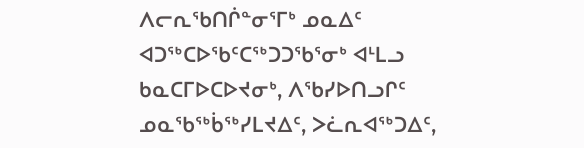ᐱᓕᕆᖃᑎᒌᓐᓂᕐᒥᒃ ᓄᓇᐃᑦ ᐊᑐᖅᑕᐅᖃᑦᑕᖅᑐᑐᖃᕐᓂᒃ ᐊᒻᒪᓗ ᑲᓇᑕᒥᐅᑕᐅᔪᓂᒃ, ᐱᖃᓯᐅᑎᓗᒋᑦ ᓄᓇᖃᖅᑳᖅᓯᒪᔪᐃᑦ, ᐳᓛᕆᐊᖅᑐᐃᑦ,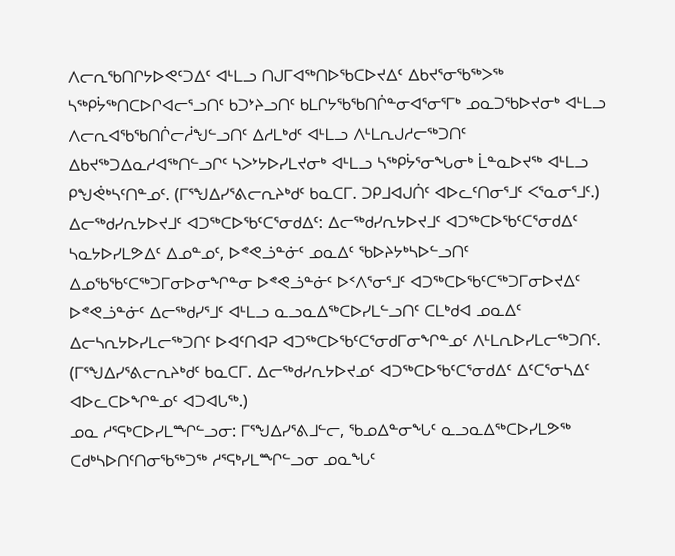ᐱᓕᕆᖃᑎᒋᔭᐅᕙᑦᑐᐃᑦ ᐊᒻᒪᓗ ᑎᒍᒥᐊᖅᑎᐅᖃᑕᐅᔪᐃᑦ ᐃᑲᔪᕐᓂᖃᖅᐳᖅ ᓴᖅᑭᔮᖅᑎᑕᐅᒋᐊᓕᕐᓗᑎᑦ ᑲᑐᔾᔨᓗᑎᑦ ᑲᒪᒋᔭᖃᖃᑎᒌᓐᓂᐊᕐᓂᕐᒥᒃ ᓄᓇᑐᖃᐅᔪᓂᒃ ᐊᒻᒪᓗ ᐱᓕᕆᐊᖃᖃᑎᒌᓕᓲᖑᓪᓗᑎᑦ ᐃᓱᒪᒃᑯᑦ ᐊᒻᒪᓗ ᐱᒻᒪᕆᒍᓱᓕᖅᑐᑎᑦ ᐃᑲᔪᖅᑐᐃᓇᓱᐊᖅᑎᓪᓗᒋᑦ ᓴᐳᔾᔭᐅᓯᒪᔪᓂᒃ ᐊᒻᒪᓗ ᓴᖅᑭᔮᕐᓂᖓᓂᒃ ᒫᓐᓇᐅᔪᖅ ᐊᒻᒪᓗ ᑭᖑᕚᒃᓴᑦᑎᓐᓄᑦ. (ᒥᕐᖑᐃᓯᕐᕕᓕᕆᔨᒃᑯᑦ ᑲᓇᑕᒥ. ᑐᑭᒧᐊᒍᑏᑦ ᐊᐅᓚᑦᑎᓂᕐᒧᑦ ᐸᕐᓇᓂᕐᒧᑦ.)
ᐃᓕᖅᑯᓯᕆᔭᐅᔪᒧᑦ ᐊᑐᖅᑕᐅᖃᑦᑕᕐᓂᑯᐃᑦ: ᐃᓕᖅᑯᓯᕆᔭᐅᔪᒧᑦ ᐊᑐᖅᑕᐅᖃᑦᑕᕐᓂᑯᐃᑦ ᓴᓇᔭᐅᓯᒪᕗᐃᑦ ᐃᓄᓐᓄᑦ, ᐅᕝᕙᓘᓐᓃᑦ ᓄᓇᐃᑦ ᖃᐅᔨᔭᒃᓴᐅᓪᓗᑎᑦ ᐃᓄᖃᖃᑦᑕᖅᑐᒥᓂᐅᓂᖏᓐᓂ ᐅᕝᕙᓘᓐᓃᑦ ᐅᑉᐱᕐᓂᕐᒧᑦ ᐊᑐᖅᑕᐅᖃᑦᑕᖅᑐᒥᓂᐅᔪᐃᑦ ᐅᕝᕙᓘᓐᓃᑦ ᐃᓕᖅᑯᓯᕐᒧᑦ ᐊᒻᒪᓗ ᓇᓗᓇᐃᖅᑕᐅᓯᒪᓪᓗᑎᑦ ᑕᒪᒃᑯᐊ ᓄᓇᐃᑦ ᐃᓕᓴᕆᔭᐅᓯᒪᓕᖅᑐᑎᑦ ᐅᐊᑦᑎᐊᕈ ᐊᑐᖅᑕᐅᖃᑦᑕᕐᓂᑯᒥᓂᖏᓐᓄᑦ ᐱᒻᒪᕆᐅᓯᒪᓕᖅᑐᑎᑦ. (ᒥᕐᖑᐃᓯᕐᕕᓕᕆᔨᒃᑯᑦ ᑲᓇᑕᒥ. ᐃᓕᖅᑯᓯᕆᔭᐅᔪᓄᑦ ᐊᑐᖅᑕᐅᖃᑦᑕᕐᓂᑯᐃᑦ ᐃᑦᑕᕐᓂᓴᐃᑦ ᐊᐅᓚᑕᐅᖏᓐᓄᑦ ᐊᑐᐊᒐᖅ.)
ᓄᓇ ᓱᕐᕋᒃᑕᐅᓯᒪᙱᓪᓗᓂ: ᒥᕐᖑᐃᓯᕐᕕᒧᓪᓕ, ᖃᓄᐃᓐᓂᖓᑦ ᓇᓗᓇᐃᖅᑕᐅᓯᒪᕗᖅ ᑕᑯᒃᓴᐅᑎᑦᑎᓂᖃᖅᑐᖅ ᓱᕐᕋᒃᓯᒪᙱᓪᓗᓂ ᓄᓇᖓᑦ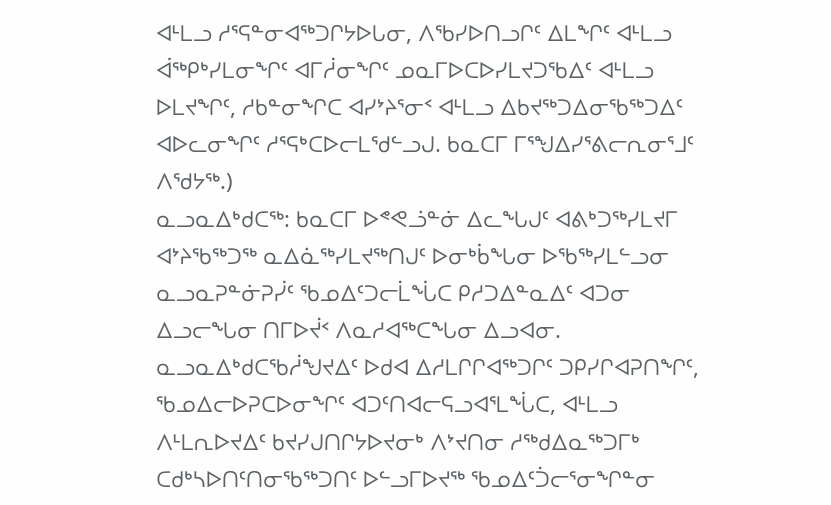ᐊᒻᒪᓗ ᓱᕐᕋᓐᓂᐊᖅᑐᒋᔭᐅᒐᓂ, ᐱᖃᓯᐅᑎᓗᒋᑦ ᐃᒪᖏᑦ ᐊᒻᒪᓗ ᐋᖅᑭᒃᓯᒪᓂᖏᑦ ᐊᒥᓲᓂᖏᑦ ᓄᓇᒥᐅᑕᐅᓯᒪᔪᑐᖃᐃᑦ ᐊᒻᒪᓗ ᐅᒪᔪᖏᑦ, ᓱᑲᓐᓂᖏᑕ ᐊᓯᔾᔨᕐᓂᑉ ᐊᒻᒪᓗ ᐃᑲᔪᖅᑐᐃᓂᖃᖅᑐᐃᑦ ᐊᐅᓚᓂᖏᑦ ᓱᕐᕋᒃᑕᐅᓕᒪᖁᓪᓗᒍ. ᑲᓇᑕᒥ ᒥᕐᖑᐃᓯᕐᕕᓕᕆᓂᕐᒧᑦ ᐱᖁᔭᖅ.)
ᓇᓗᓇᐃᒃᑯᑕᖅ: ᑲᓇᑕᒥ ᐅᕝᕙᓘᓐᓃ ᐃᓚᖓᒍᑦ ᐊᕕᒃᑐᖅᓯᒪᔪᒥ ᐊᔾᔨᖃᖅᑐᖅ ᓇᐃᓈᖅᓯᒪᔪᖅᑎᒍᑦ ᐅᓂᒃᑳᖓᓂ ᐅᖃᖅᓯᒪᓪᓗᓂ ᓇᓗᓇᕈᓐᓃᕈᓰᑦ ᖃᓄᐃᑦᑐᓕᒫᖔᑕ ᑭᓱᑐᐃᓐᓇᐃᑦ ᐊᑐᓂ ᐃᓗᓕᖓᓂ ᑎᒥᐅᔫᑉ ᐱᓇᓱᐊᖅᑕᖓᓂ ᐃᓗᐊᓂ. ᓇᓗᓇᐃᒃᑯᑕᖃᓲᖑᔪᐃᑦ ᐅᑯᐊ ᐃᓱᒪᒋᒋᐊᖅᑐᒋᑦ ᑐᑭᓯᒋᐊᕈᑎᖏᑦ, ᖃᓄᐃᓕᐅᕈᑕᐅᓂᖏᑦ ᐊᑐᑦᑎᐊᓕᕋᓗᐊᕐᒪᖔᑕ, ᐊᒻᒪᓗ ᐱᒻᒪᕆᐅᔪᐃᑦ ᑲᔪᓯᒍᑎᒋᔭᐅᔪᓂᒃ ᐱᔾᔪᑎᓂ ᓱᖅᑯᐃᓇᖅᑐᒥᒃ ᑕᑯᒃᓴᐅᑎᑦᑎᓂᖃᖅᑐᑎᑦ ᐅᓪᓗᒥᐅᔪᖅ ᖃᓄᐃᑦᑑᓕᕐᓂᖏᓐᓂ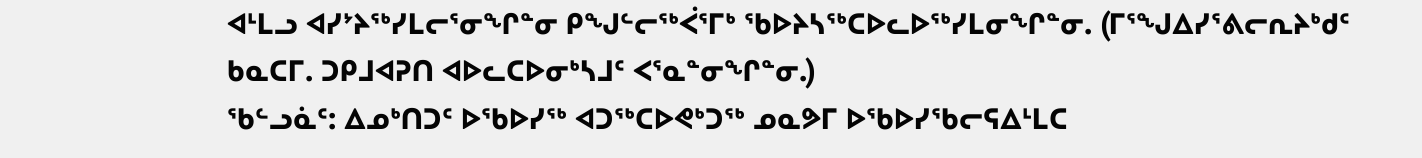ᐊᒻᒪᓗ ᐊᓯᔾᔨᖅᓯᒪᓕᕐᓂᖏᓐᓂ ᑭᖑᓪᓕᖅᐹᕐᒥᒃ ᖃᐅᔨᓴᖅᑕᐅᓚᐅᖅᓯᒪᓂᖏᓐᓂ. (ᒥᕐᖑᐃᓯᕐᕕᓕᕆᔨᒃᑯᑦ ᑲᓇᑕᒥ. ᑐᑭᒧᐊᕈᑎ ᐊᐅᓚᑕᐅᓂᒃᓴᒧᑦ ᐸᕐᓇᓐᓂᖏᓐᓂ.)
ᖃᓪᓗᓈᑦ: ᐃᓄᒃᑎᑐᑦ ᐅᖃᐅᓯᖅ ᐊᑐᖅᑕᐅᕙᒃᑐᖅ ᓄᓇᕗᒥ ᐅᖃᐅᓯᖃᓕᕋᐃᒻᒪᑕ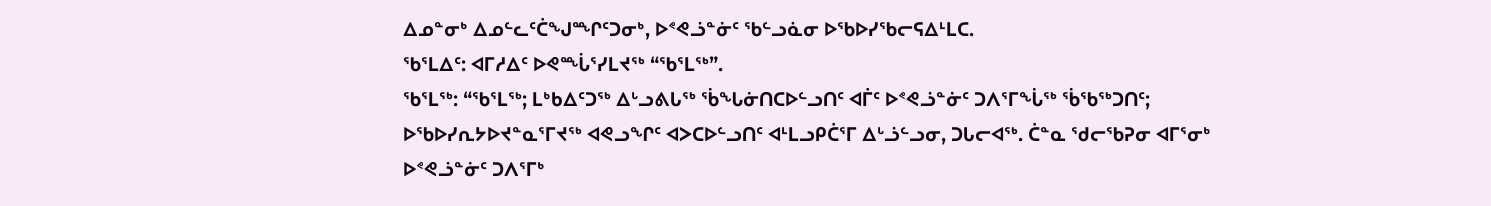ᐃᓄᓐᓂᒃ ᐃᓄᓪᓚᑦᑖᖑᙱᑦᑐᓂᒃ, ᐅᕝᕙᓘᓐᓃᑦ ᖃᓪᓗᓈᓂ ᐅᖃᐅᓯᖃᓕᕋᐃᒻᒪᑕ.
ᖃᕐᒪᐃᑦ: ᐊᒥᓱᐃᑦ ᐅᕙᙶᕐᓯᒪᔪᖅ “ᖃᕐᒪᖅ”.
ᖃᕐᒪᖅ: “ᖃᕐᒪᖅ; ᒪᒃᑲᐃᑦᑐᖅ ᐃᒡᓗᕕᒐᖅ ᖄᖓᓃᑎᑕᐅᓪᓗᑎᑦ ᐊᒦᑦ ᐅᕝᕙᓘᓐᓃᑦ ᑐᐱᕐᒥᖔᖅ ᖄᖃᖅᑐᑎᑦ; ᐅᖃᐅᓯᕆᔭᐅᔪᓐᓇᕐᒥᔪᖅ ᐊᕙᓗᖏᑦ ᐊᐳᑕᐅᓪᓗᑎᑦ ᐊᒻᒪᓗᑭᑖᕐᒥ ᐃᒡᓘᓪᓗᓂ, ᑐᒐᓕᐊᖅ. ᑖᓐᓇ ᖁᓕᖃᕈᓂ ᐊᒥᕐᓂᒃ ᐅᕝᕙᓘᓐᓃᑦ ᑐᐱᕐᒥᒃ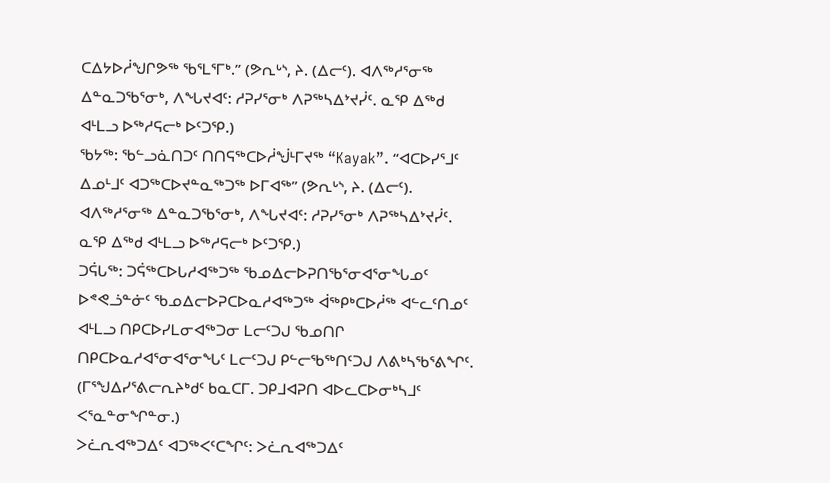ᑕᐃᔭᐅᓲᖑᒋᕗᖅ ᖃᕐᒪᕐᒥᒃ.” (ᕗᕆᒡᔅ, ᔨ. (ᐃᓕᑦ). ᐊᐱᖅᓱᕐᓂᖅ ᐃᓐᓇᑐᖃᕐᓂᒃ, ᐱᖓᔪᐊᑦ: ᓱᕈᓯᕐᓂᒃ ᐱᕈᖅᓴᐃᔾᔪᓰᑦ. ᓇᕿ ᐃᖅᑯ ᐊᒻᒪᓗ ᐅᖅᓱᕋᓕᒃ ᐅᑦᑐᕿ.)
ᖃᔭᖅ: ᖃᓪᓗᓈᑎᑐᑦ ᑎᑎᕋᖅᑕᐅᓲᖒᒻᒥᔪᖅ “Kayak”. “ᐊᑕᐅᓯᕐᒧᑦ ᐃᓄᒻᒧᑦ ᐊᑐᖅᑕᐅᔪᓐᓇᖅᑐᖅ ᐅᒥᐊᖅ” (ᕗᕆᒡᔅ, ᔨ. (ᐃᓕᑦ). ᐊᐱᖅᓱᕐᓂᖅ ᐃᓐᓇᑐᖃᕐᓂᒃ, ᐱᖓᔪᐊᑦ: ᓱᕈᓯᕐᓂᒃ ᐱᕈᖅᓴᐃᔾᔪᓰᑦ. ᓇᕿ ᐃᖅᑯ ᐊᒻᒪᓗ ᐅᖅᓱᕋᓕᒃ ᐅᑦᑐᕿ.)
ᑐᕌᒐᖅ: ᑐᕌᖅᑕᐅᒐᓱᐊᖅᑐᖅ ᖃᓄᐃᓕᐅᕈᑎᖃᕐᓂᐊᕐᓂᖓᓄᑦ ᐅᕝᕙᓘᓐᓃᑦ ᖃᓄᐃᓕᐅᕈᑕᐅᓇᓱᐊᖅᑐᖅ ᐋᖅᑭᒃᑕᐅᓲᖅ ᐊᓪᓚᑦᑎᓄᑦ ᐊᒻᒪᓗ ᑎᑭᑕᐅᓯᒪᓂᐊᖅᑐᓂ ᒪᓕᑦᑐᒍ ᖃᓄᑎᒋ ᑎᑭᑕᐅᓇᓱᐊᕐᓂᐊᕐᓂᖓᑦ ᒪᓕᑦᑐᒍ ᑭᓪᓕᖃᖅᑎᑦᑐᒍ ᐱᕕᒃᓴᖃᕐᕕᖏᑦ. (ᒥᕐᖑᐃᓯᕐᕕᓕᕆᔨᒃᑯᑦ ᑲᓇᑕᒥ. ᑐᑭᒧᐊᕈᑎ ᐊᐅᓚᑕᐅᓂᒃᓴᒧᑦ ᐸᕐᓇᓐᓂᖏᓐᓂ.)
ᐳᓛᕆᐊᖅᑐᐃᑦ ᐊᑐᖅᐸᑦᑕᖏᑦ: ᐳᓛᕆᐊᖅᑐᐃᑦ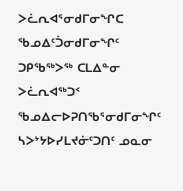ᐳᓛᕆᐊᕐᓂᑯᒥᓂᖏᑕ ᖃᓄᐃᑦᑑᓂᑯᒥᓂᖏᑦ ᑐᑭᖃᖅᐳᖅ ᑕᒪᐃᓐᓂ ᐳᓛᕆᐊᖅᑐᑉ ᖃᓄᐃᓕᐅᕈᑎᖃᕐᓂᑯᒥᓂᖏᑦ ᓴᐳᔾᔭᐅᓯᒪᔪᓃᑦᑐᑎᑦ ᓄᓇᓂ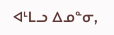ᐊᒻᒪᓗ ᐃᓄᓐᓂ,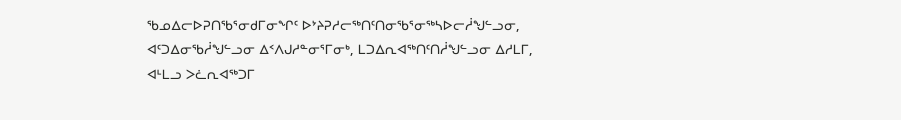ᖃᓄᐃᓕᐅᕈᑎᖃᕐᓂᑯᒥᓂᖏᑦ ᐅᔾᔨᕈᓱᓕᖅᑎᑦᑎᓂᖃᕐᓂᖅᓴᐅᓕᓲᖑᓪᓗᓂ, ᐊᑦᑐᐃᓂᖃᓲᖑᓪᓗᓂ ᐃᑉᐱᒍᓱᓐᓂᕐᒥᓂᒃ, ᒪᑐᐃᕆᐊᖅᑎᑦᑎᓲᖑᓪᓗᓂ ᐃᓱᒪᒥ, ᐊᒻᒪᓗ ᐳᓛᕆᐊᖅᑐᒥ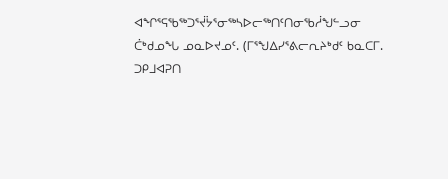ᐊᖏᕐᕋᖃᖅᑐᕐᔫᔮᕐᓂᖅᓴᐅᓕᖅᑎᑦᑎᓂᖃᓲᖑᓪᓗᓂ ᑖᒃᑯᓄᖓ ᓄᓇᐅᔪᓄᑦ. (ᒥᕐᖑᐃᓯᕐᕕᓕᕆᔨᒃᑯᑦ ᑲᓇᑕᒥ. ᑐᑭᒧᐊᕈᑎ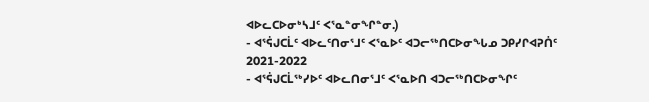ᐊᐅᓚᑕᐅᓂᒃᓴᒧᑦ ᐸᕐᓇᓐᓂᖏᓐᓂ.)
- ᐊᕐᕌᒍᑕᒫᑦ ᐊᐅᓚᑦᑎᓂᕐᒧᑦ ᐸᕐᓇᐅᑦ ᐊᑐᓕᖅᑎᑕᐅᓂᖓᓄ ᑐᑭᓯᒋᐊᕈᑏᑦ 2021-2022
- ᐊᕐᕌᒍᑕᒫᖅᓯᐅᑦ ᐊᐅᓚᑎᓂᕐᒧᑦ ᐸᕐᓇᐅᑎ ᐊᑐᓕᖅᑎᑕᐅᓂᖏᑦ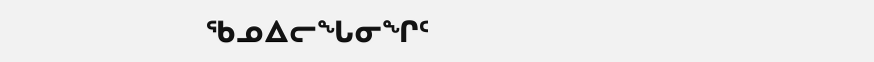ᖃᓄᐃᓕᖓᓂᖏᑦ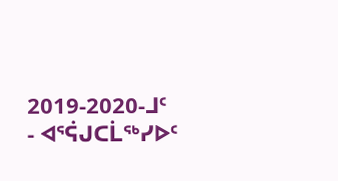2019-2020-ᒧᑦ
- ᐊᕐᕌᒍᑕᒫᖅᓯᐅᑦ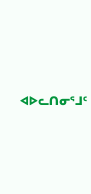ᐊᐅᓚᑎᓂᕐᒧᑦ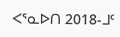ᐸᕐᓇᐅᑎ 2018-ᒧᑦ